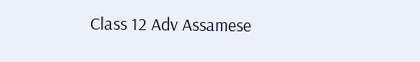Class 12 Adv Assamese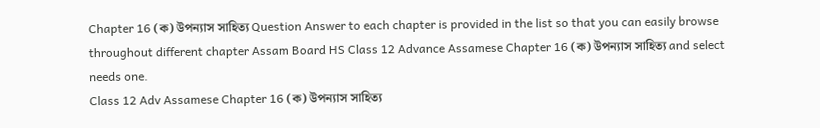Chapter 16 (ক) উপন্যাস সাহিত্য Question Answer to each chapter is provided in the list so that you can easily browse throughout different chapter Assam Board HS Class 12 Advance Assamese Chapter 16 (ক) উপন্যাস সাহিত্য and select needs one.
Class 12 Adv Assamese Chapter 16 (ক) উপন্যাস সাহিত্য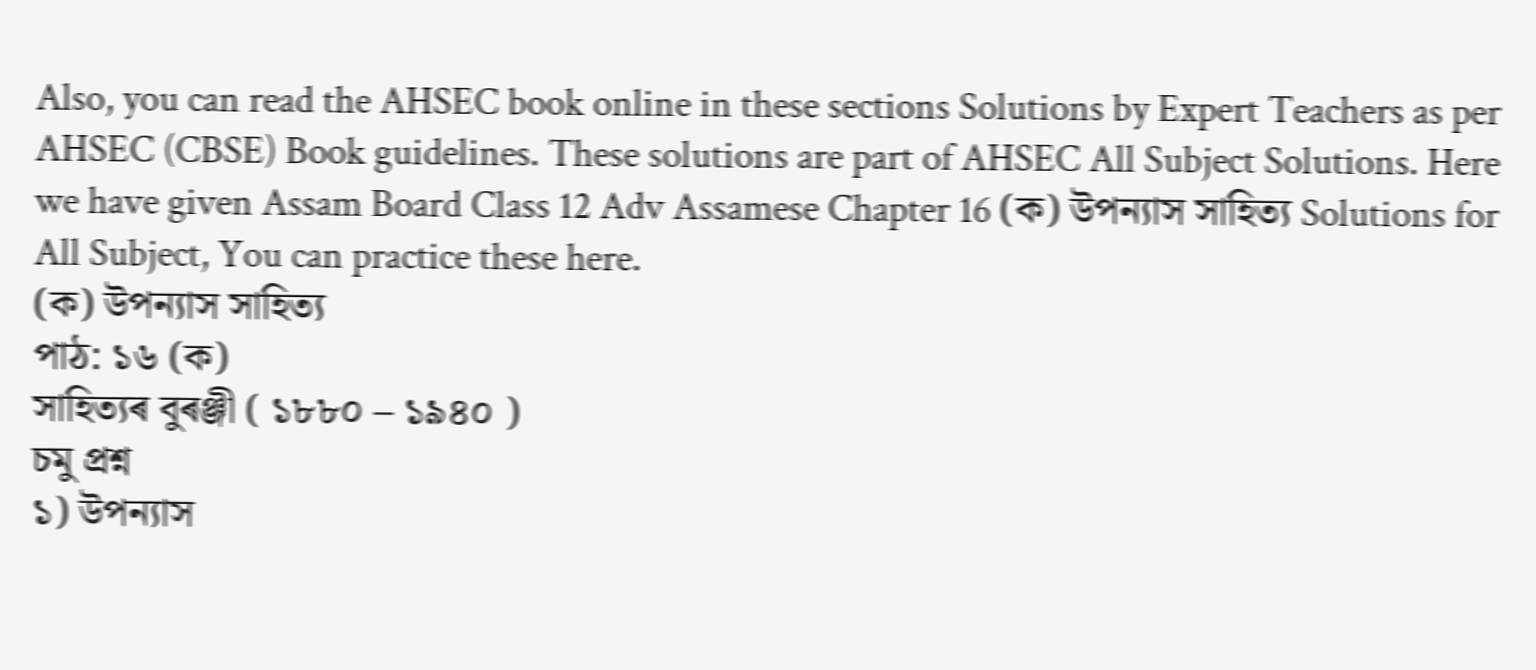Also, you can read the AHSEC book online in these sections Solutions by Expert Teachers as per AHSEC (CBSE) Book guidelines. These solutions are part of AHSEC All Subject Solutions. Here we have given Assam Board Class 12 Adv Assamese Chapter 16 (ক) উপন্যাস সাহিত্য Solutions for All Subject, You can practice these here.
(ক) উপন্যাস সাহিত্য
পাঠ: ১৬ (ক)
সাহিত্যৰ বুৰঞ্জী ( ১৮৮০ – ১৯৪০ )
চমু প্ৰশ্ন
১) উপন্যাস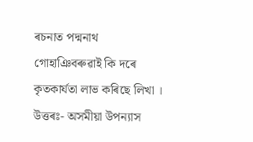ৰচনাত পদ্মনাথ গোহাঞিবৰুৱাই কি দৰে কৃতকাৰ্যতা লাভ কৰিছে লিখা ।
উত্তৰঃ- অসমীয়া উপন্যাস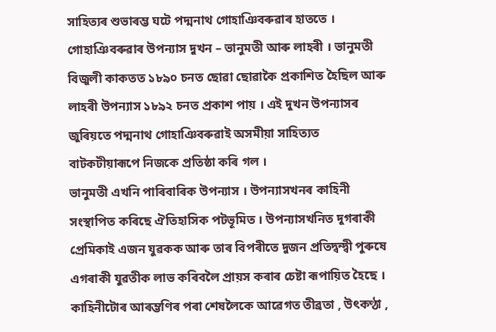সাহিত্যৰ শুভাৰম্ভ ঘটে পদ্মনাথ গোহাঞিবৰুৱাৰ হাততে । গোহাঞিবৰুৱাৰ উপন্যাস দুখন – ভানুমতী আৰু লাহৰী । ভানুমতী বিজুলী কাকতত ১৮৯০ চনত ছোৱা ছোৱাকৈ প্ৰকাশিত হৈছিল আৰু লাহৰী উপন্যাস ১৮৯২ চনত প্ৰকাশ পায় । এই দুখন উপন্যাসৰ জুৰিয়তে পদ্মনাথ গোহাঞিবৰুৱাই অসমীয়া সাহিত্যত বাটকটীয়াৰূপে নিজকে প্ৰতিষ্ঠা কৰি গল ।
ভানুমতী এখনি পাৰিবাৰিক উপন্যাস । উপন্যাসখনৰ কাহিনী সংস্থাপিত কৰিছে ঐতিহাসিক পটভূমিত । উপন্যাসখনিত দুগৰাকী প্ৰেমিকাই এজন যুৱকক আৰু তাৰ বিপৰীতে দুজন প্ৰতিদ্বন্দ্বী পুৰুষে এগৰাকী যুৱতীক লাভ কৰিবলৈ প্ৰায়স কৰাৰ চেষ্টা ৰূপায়িত হৈছে । কাহিনীটোৰ আৰম্ভণিৰ পৰা শেষলৈকে আৱেগত তীব্ৰতা , উৎকণ্ঠা ,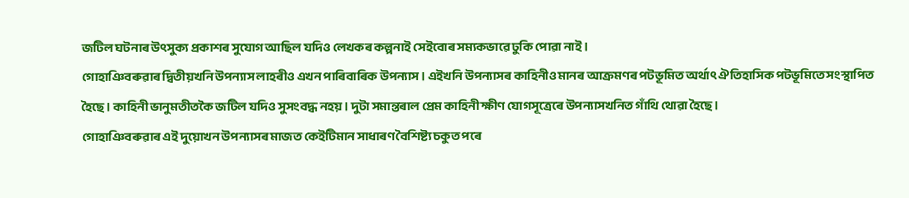জটিল ঘটনাৰ উৎসুক্য প্ৰকাশৰ সুযোগ আছিল যদিও লেখকৰ কল্পনাই সেইবোৰ সম্যকভাৱে ঢুকি পোৱা নাই ।
গোহাঞিবৰুৱাৰ দ্বিতীয়খনি উপন্যাস লাহৰীও এখন পাৰিবাৰিক উপন্যাস । এইখনি উপন্যাসৰ কাহিনীও মানৰ আক্ৰমণৰ পটভূমিত অৰ্থাৎ ঐতিহাসিক পটভূমিতে সংস্থাপিত হৈছে । কাহিনী ভানুমতীতকৈ জটিল যদিও সুসংবদ্ধ নহয় । দুটা সমান্তৰাল প্ৰেম কাহিনী ক্ষীণ যোগসূত্ৰেৰে উপন্যাসখনিত গাঁথি থোৱা হৈছে ।
গোহাঞিবৰুৱাৰ এই দুয়োখন উপন্যাসৰ মাজত কেইটিমান সাধাৰণ বৈশিষ্ট্য চকুত পৰে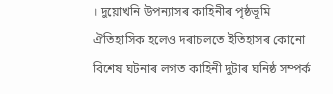। দুয়োখনি উপন্যাসৰ কাহিনীৰ পৃষ্ঠভূমি ঐতিহাসিক হলেও দৰাচলতে ইতিহাসৰ কোনো বিশেষ ঘটনাৰ লগত কাহিনী দুটাৰ ঘনিষ্ঠ সম্পৰ্ক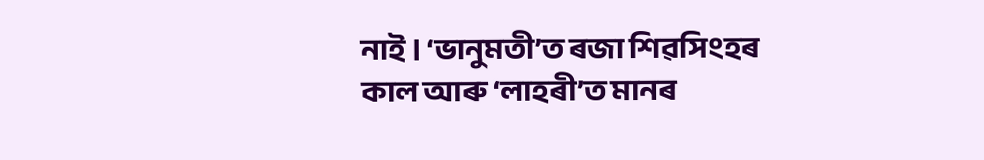নাই । ‘ভানুমতী’ত ৰজা শিৱসিংহৰ কাল আৰু ‘লাহৰী’ত মানৰ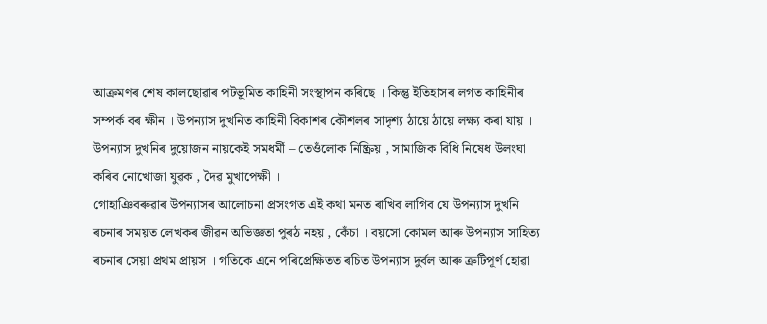আক্ৰমণৰ শেষ কালছোৱাৰ পটভূমিত কাহিনী সংস্থাপন কৰিছে । কিন্তু ইতিহাসৰ লগত কাহিনীৰ সম্পৰ্ক বৰ ক্ষীন । উপন্যাস দুখনিত কাহিনী বিকাশৰ কৌশলৰ সাদৃশ্য ঠায়ে ঠায়ে লক্ষ্য কৰা যায় । উপন্যাস দুখনিৰ দুয়োজন নায়কেই সমধৰ্মী – তেওঁলোক নিষ্ক্ৰিয় , সামাজিক বিধি নিষেধ উলংঘা কৰিব নোখোজা যুৱক , দৈৱ মুখাপেক্ষী ।
গোহাঞিবৰুৱাৰ উপন্যাসৰ আলোচনা প্ৰসংগত এই কথা মনত ৰাখিব লাগিব যে উপন্যাস দুখনি ৰচনাৰ সময়ত লেখকৰ জীৱন অভিজ্ঞতা পুৰঠ নহয় , কেঁচা । বয়সো কোমল আৰু উপন্যাস সাহিত্য ৰচনাৰ সেয়া প্ৰথম প্ৰায়স । গতিকে এনে পৰিপ্ৰেক্ষিতত ৰচিত উপন্যাস দুৰ্বল আৰু ত্ৰুটিপূৰ্ণ হোৱা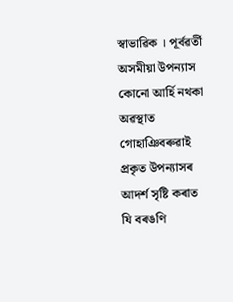স্বাভাৱিক । পূৰ্বৱৰ্তী অসমীয়া উপন্যাস কোনো আৰ্হি নথকা অৱস্থাত গোহাঞিবৰুৱাই প্ৰকৃত উপন্যাসৰ আদৰ্শ সৃষ্টি কৰাত যি বৰঙণি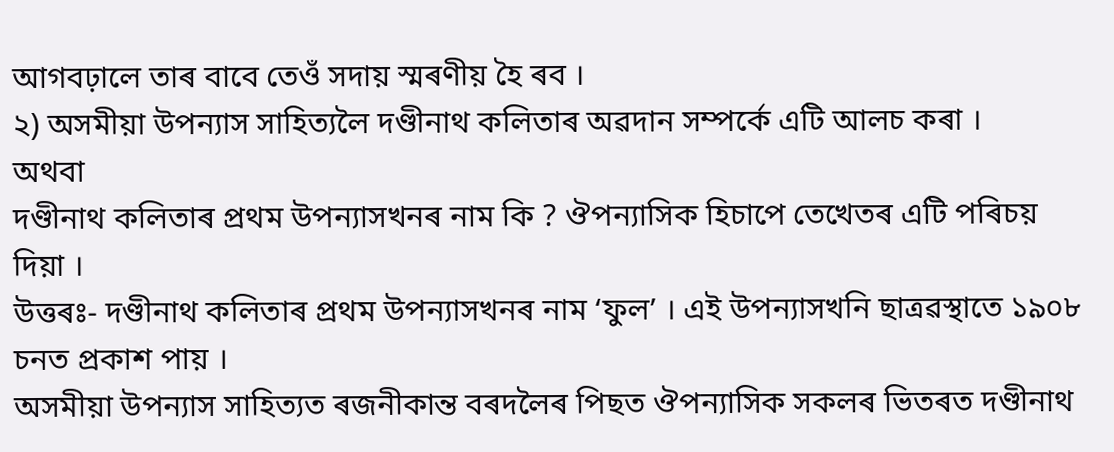আগবঢ়ালে তাৰ বাবে তেওঁ সদায় স্মৰণীয় হৈ ৰব ।
২) অসমীয়া উপন্যাস সাহিত্যলৈ দণ্ডীনাথ কলিতাৰ অৱদান সম্পৰ্কে এটি আলচ কৰা ।
অথবা
দণ্ডীনাথ কলিতাৰ প্ৰথম উপন্যাসখনৰ নাম কি ? ঔপন্যাসিক হিচাপে তেখেতৰ এটি পৰিচয় দিয়া ।
উত্তৰঃ- দণ্ডীনাথ কলিতাৰ প্ৰথম উপন্যাসখনৰ নাম ‘ফুল’ । এই উপন্যাসখনি ছাত্ৰৱস্থাতে ১৯০৮ চনত প্ৰকাশ পায় ।
অসমীয়া উপন্যাস সাহিত্যত ৰজনীকান্ত বৰদলৈৰ পিছত ঔপন্যাসিক সকলৰ ভিতৰত দণ্ডীনাথ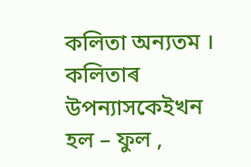কলিতা অন্যতম । কলিতাৰ উপন্যাসকেইখন হল – ফুল ,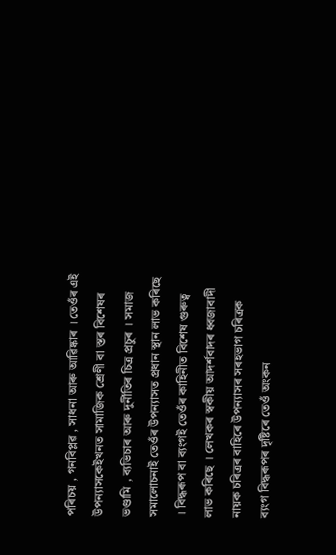পৰিচয় , গনবিপ্লৱ , সাধনা আৰু আৱিষ্কাৰ । তেওঁৰ এই উপন্যাসকেইখনত সামাজিক শ্ৰেণী বা স্তৰ বিশেষৰ ভণ্ডামি , ব্যভিচাৰ আৰু দুৰ্নীতিৰ চিত্ৰ প্ৰচুৰ । সমাজ সমালোচনাই তেওঁৰ উপন্যাসত প্ৰধান স্থান লাভ কৰিছে । বিদ্ধৰূপ বা ব্যংগই তেওঁৰ কাহিনীত বিশেষ গুৰুত্ব লাভ কৰিছে । লেখকৰ স্বকীয় আদৰ্শবাদৰ ধ্বজাবাদী নায়ক চৰিত্ৰৰ বাহিৰে উপন্যাসৰ সৰহভাগ চৰিত্ৰক ব্যংগ বিদ্ধৰূপৰ দৃষ্টিৰে তেওঁ অংকন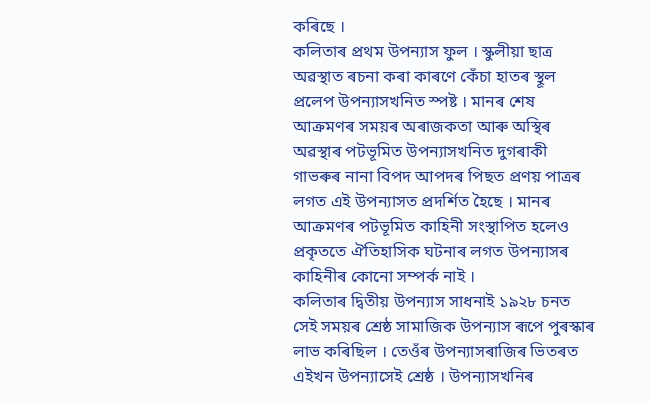কৰিছে ।
কলিতাৰ প্ৰথম উপন্যাস ফুল । স্কুলীয়া ছাত্ৰ অৱস্থাত ৰচনা কৰা কাৰণে কেঁচা হাতৰ স্থূল প্ৰলেপ উপন্যাসখনিত স্পষ্ট । মানৰ শেষ আক্ৰমণৰ সময়ৰ অৰাজকতা আৰু অস্থিৰ অৱস্থাৰ পটভূমিত উপন্যাসখনিত দুগৰাকী গাভৰুৰ নানা বিপদ আপদৰ পিছত প্ৰণয় পাত্ৰৰ লগত এই উপন্যাসত প্ৰদৰ্শিত হৈছে । মানৰ আক্ৰমণৰ পটভূমিত কাহিনী সংস্থাপিত হলেও প্ৰকৃততে ঐতিহাসিক ঘটনাৰ লগত উপন্যাসৰ কাহিনীৰ কোনো সম্পৰ্ক নাই ।
কলিতাৰ দ্বিতীয় উপন্যাস সাধনাই ১৯২৮ চনত সেই সময়ৰ শ্ৰেষ্ঠ সামাজিক উপন্যাস ৰূপে পুৰস্কাৰ লাভ কৰিছিল । তেওঁৰ উপন্যাসৰাজিৰ ভিতৰত এইখন উপন্যাসেই শ্ৰেষ্ঠ । উপন্যাসখনিৰ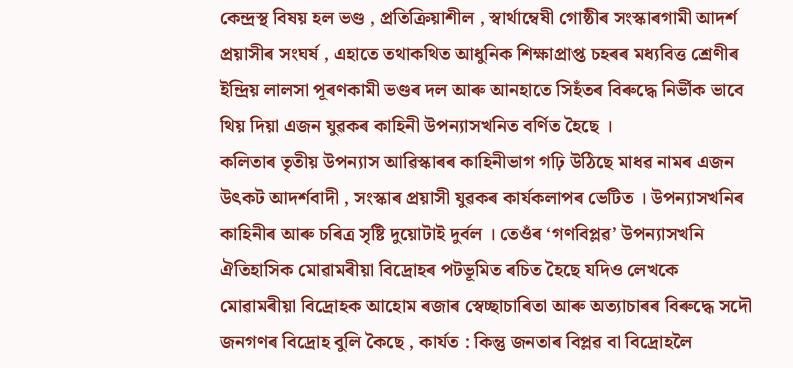কেন্দ্ৰস্থ বিষয় হল ভণ্ড , প্ৰতিক্ৰিয়াশীল , স্বাৰ্থাম্বেষী গোষ্ঠীৰ সংস্কাৰগামী আদৰ্শ প্ৰয়াসীৰ সংঘৰ্ষ , এহাতে তথাকথিত আধুনিক শিক্ষাপ্ৰাপ্ত চহৰৰ মধ্যবিত্ত শ্ৰেণীৰ ইন্দ্ৰিয় লালসা পূৰণকামী ভণ্ডৰ দল আৰু আনহাতে সিহঁতৰ বিৰুদ্ধে নিৰ্ভীক ভাবে থিয় দিয়া এজন যুৱকৰ কাহিনী উপন্যাসখনিত বৰ্ণিত হৈছে ।
কলিতাৰ তৃতীয় উপন্যাস আৱিস্কাৰৰ কাহিনীভাগ গঢ়ি উঠিছে মাধৱ নামৰ এজন উৎকট আদৰ্শবাদী , সংস্কাৰ প্ৰয়াসী যুৱকৰ কাৰ্যকলাপৰ ভেটিত । উপন্যাসখনিৰ কাহিনীৰ আৰু চৰিত্ৰ সৃষ্টি দুয়োটাই দুৰ্বল । তেওঁৰ ‘গণবিপ্লৱ’ উপন্যাসখনি ঐতিহাসিক মোৱামৰীয়া বিদ্ৰোহৰ পটভূমিত ৰচিত হৈছে যদিও লেখকে মোৱামৰীয়া বিদ্ৰোহক আহোম ৰজাৰ স্বেচ্ছাচাৰিতা আৰু অত্যাচাৰৰ বিৰুদ্ধে সদৌ জনগণৰ বিদ্ৰোহ বুলি কৈছে , কাৰ্যত : কিন্তু জনতাৰ বিপ্লৱ বা বিদ্ৰোহলৈ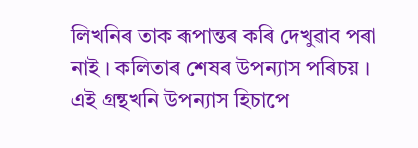লিখনিৰ তাক ৰূপান্তৰ কৰি দেখুৱাব পৰা নাই । কলিতাৰ শেষৰ উপন্যাস পৰিচয় । এই গ্ৰন্থখনি উপন্যাস হিচাপে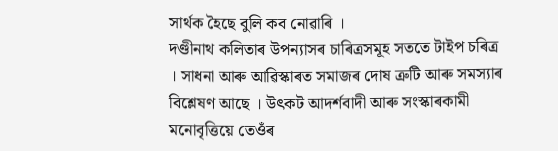সাৰ্থক হৈছে বুলি কব নোৱাৰি ।
দণ্ডীনাথ কলিতাৰ উপন্যাসৰ চাৰিত্ৰসমূহ সততে টাইপ চৰিত্ৰ । সাধনা আৰু আৱিস্কাৰত সমাজৰ দোষ ত্ৰুটি আৰু সমস্যাৰ বিশ্লেষণ আছে । উৎকট আদৰ্শবাদী আৰু সংস্কাৰকামী মনোবৃত্তিয়ে তেওঁৰ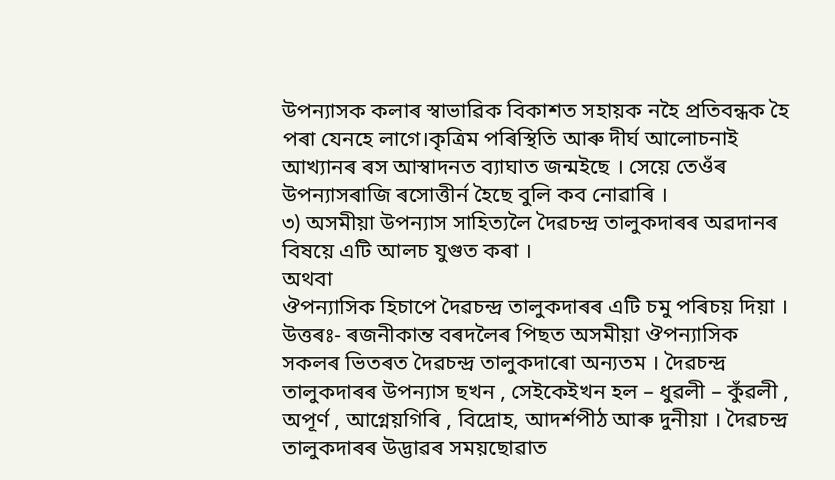উপন্যাসক কলাৰ স্বাভাৱিক বিকাশত সহায়ক নহৈ প্ৰতিবন্ধক হৈ পৰা যেনহে লাগে।কৃত্ৰিম পৰিস্থিতি আৰু দীৰ্ঘ আলোচনাই আখ্যানৰ ৰস আস্বাদনত ব্যাঘাত জন্মইছে । সেয়ে তেওঁৰ উপন্যাসৰাজি ৰসোত্তীৰ্ন হৈছে বুলি কব নোৱাৰি ।
৩) অসমীয়া উপন্যাস সাহিত্যলৈ দৈৱচন্দ্ৰ তালুকদাৰৰ অৱদানৰ বিষয়ে এটি আলচ যুগুত কৰা ।
অথবা
ঔপন্যাসিক হিচাপে দৈৱচন্দ্ৰ তালুকদাৰৰ এটি চমু পৰিচয় দিয়া ।
উত্তৰঃ- ৰজনীকান্ত বৰদলৈৰ পিছত অসমীয়া ঔপন্যাসিক সকলৰ ভিতৰত দৈৱচন্দ্ৰ তালুকদাৰো অন্যতম । দৈৱচন্দ্ৰ তালুকদাৰৰ উপন্যাস ছখন , সেইকেইখন হল – ধুৱলী – কুঁৱলী , অপূৰ্ণ , আগ্নেয়গিৰি , বিদ্ৰোহ, আদর্শপীঠ আৰু দুনীয়া । দৈৱচন্দ্ৰ তালুকদাৰৰ উদ্ভাৱৰ সময়ছোৱাত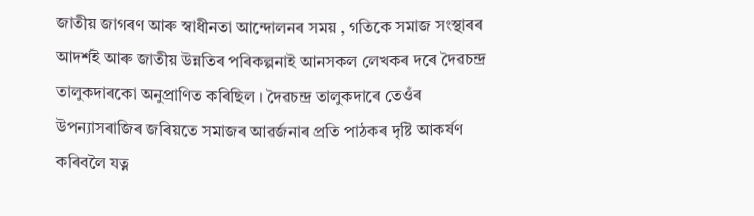জাতীয় জাগৰণ আৰু স্বাধীনতা আন্দোলনৰ সময় , গতিকে সমাজ সংস্থাৰৰ আদর্শই আৰু জাতীয় উন্নতিৰ পৰিকল্পনাই আনসকল লেখকৰ দৰে দৈৱচন্দ্ৰ তালুকদাৰকো অনুপ্ৰাণিত কৰিছিল । দৈৱচন্দ্ৰ তালুকদাৰে তেওঁৰ উপন্যাসৰাজিৰ জৰিয়তে সমাজৰ আৱৰ্জনাৰ প্ৰতি পাঠকৰ দৃষ্টি আকৰ্ষণ কৰিবলৈ যত্ন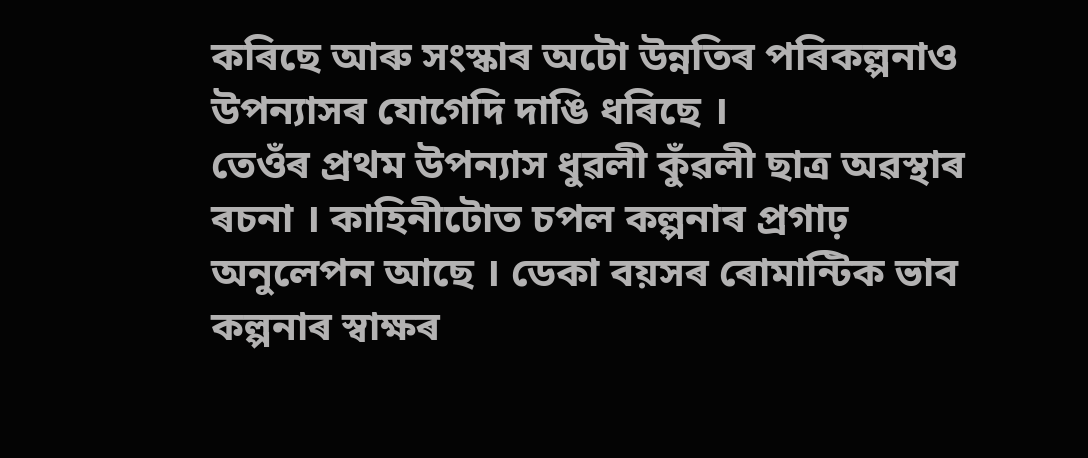কৰিছে আৰু সংস্কাৰ অটো উন্নতিৰ পৰিকল্পনাও উপন্যাসৰ যোগেদি দাঙি ধৰিছে ।
তেওঁৰ প্ৰথম উপন্যাস ধুৱলী কুঁৱলী ছাত্ৰ অৱস্থাৰ ৰচনা । কাহিনীটোত চপল কল্পনাৰ প্ৰগাঢ় অনুলেপন আছে । ডেকা বয়সৰ ৰোমান্টিক ভাব কল্পনাৰ স্বাক্ষৰ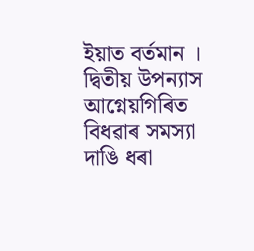ইয়াত বৰ্তমান । দ্বিতীয় উপন্যাস আগ্নেয়গিৰিত বিধৱাৰ সমস্যা দাঙি ধৰা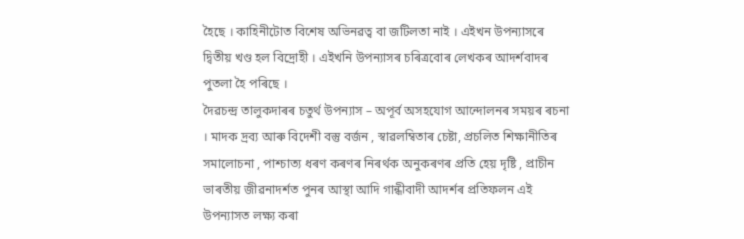হৈছে । কাহিনীটোত বিশেষ অভিনৱত্ব বা জটিলতা নাই । এইখন উপন্যাসৰে দ্বিতীয় খণ্ড হল বিদ্রোহী । এইখনি উপন্যাসৰ চৰিত্ৰবোৰ লেখকৰ আদৰ্শবাদৰ পুতলা হৈ পৰিছে ।
দৈৱচন্দ্ৰ তালুকদাৰৰ চতুৰ্থ উপন্যাস – অপূৰ্ব অসহযোগ আন্দোলনৰ সময়ৰ ৰচনা । মাদক দ্ৰব্য আৰু বিদেশী বস্তু বৰ্জন , স্বাৱলম্বিতাৰ চেষ্টা, প্ৰচলিত শিক্ষানীতিৰ সমালোচনা , পাশ্চাত্য ধৰণ কৰণৰ নিৰৰ্থক অনুকৰণৰ প্ৰতি হেয় দৃষ্টি , প্ৰাচীন ভাৰতীয় জীৱনাদৰ্শত পুনৰ আস্থা আদি গান্ধীবাদী আদৰ্শৰ প্ৰতিফলন এই উপন্যাসত লক্ষ্য কৰা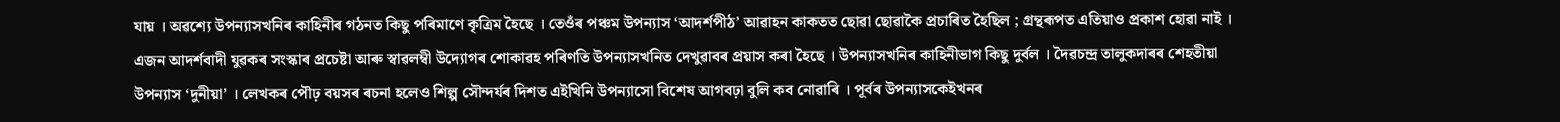যায় । অৱশ্যে উপন্যাসখনিৰ কাহিনীৰ গঠনত কিছু পৰিমাণে কৃত্ৰিম হৈছে । তেওঁৰ পঞ্চম উপন্যাস ‘আদর্শপীঠ’ আৱাহন কাকতত ছোৱা ছোৱাকৈ প্ৰচাৰিত হৈছিল ; গ্ৰন্থৰূপত এতিয়াও প্ৰকাশ হোৱা নাই । এজন আদৰ্শবাদী যুৱকৰ সংস্কাৰ প্ৰচেষ্টা আৰু স্বাৱলম্বী উদ্যোগৰ শোকাৱহ পৰিণতি উপন্যাসখনিত দেখুৱাবৰ প্ৰয়াস কৰা হৈছে । উপন্যাসখনিৰ কাহিনীভাগ কিছু দুৰ্বল । দৈৱচন্দ্ৰ তালুকদাৰৰ শেহতীয়া উপন্যাস ‘দুনীয়া’ । লেখকৰ পৌঢ় বয়সৰ ৰচনা হলেও শিল্প সৌন্দৰ্যৰ দিশত এইখিনি উপন্যাসো বিশেষ আগবঢ়া বুলি কব নোৱাৰি । পূৰ্বৰ উপন্যাসকেইখনৰ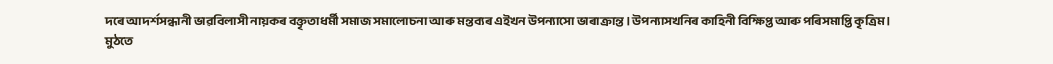দৰে আদৰ্শসন্ধানী ভাৱবিলাসী নায়কৰ বক্তৃতাধৰ্মী সমাজ সমালোচনা আৰু মন্তব্যৰ এইখন উপন্যাসো ভাৰাক্ৰান্ত । উপন্যাসখনিৰ কাহিনী বিক্ষিপ্ত আৰু পৰিসমাপ্তি কৃত্ৰিম ।
মুঠতে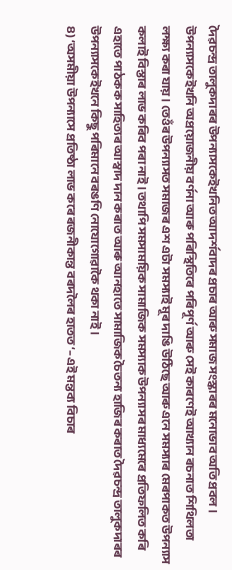দৈৱচন্দ্ৰ তালুকদাৰৰ উপন্যাসকেইখনিত আদৰ্শবাদৰ প্ৰচাৰ আৰু সমাজ সংস্কাৰৰ মনোভাব অতি প্ৰবল । উপন্যাসকেইখনি অপ্ৰয়োজনীয় বৰ্ণনা আৰু পৰিস্থিতিৰে পৰিপূৰ্ণ আৰু সেই কাৰণেই আখ্যান ৰচনাত শিথিলতা লক্ষ্য কৰা যায় । তেওঁৰ উপন্যাসত সমাজৰ এশ এটা সমস্যাই মূৰ দাঙি উঠিছে আৰু এনে সমস্যাৰ মেৰপাকত উপন্যাস কলাই বিস্তাৰ লাভ কৰিব পৰা নাই । তথাপি সমসাময়িক সামাজিক সমস্যাক উপন্যাসৰ মাধ্যমেৰে প্ৰতিফলিত কৰি এহাতে পাঠকক সাহিত্যৰ আস্বাদ দান কৰাত আৰু আনহাতে সামাজিক চৈতন্য হাজিৰ কৰাত দৈৱচন্দ্ৰ তালুকদাৰৰ উপন্যাসকেইখনে কিছু পৰিমানে বৰঙণি নোযোগোৱাকৈ থকা নাই ।
৪) ‘অসমীয়া উপন্যাসে প্ৰতিষ্ঠা লাভ কৰে ৰজনীকান্ত বৰদলৈৰ হাতত ‘– এই মন্তব্য বিচাৰ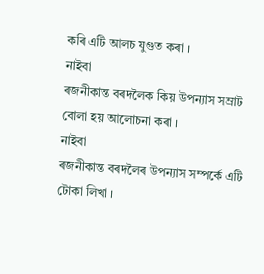কৰি এটি আলচ যুগুত কৰা ।
নাইবা
ৰজনীকান্ত বৰদলৈক কিয় উপন্যাস সম্ৰাট বোলা হয় আলোচনা কৰা ।
নাইবা
ৰজনীকান্ত বৰদলৈৰ উপন্যাস সম্পৰ্কে এটি টোকা লিখা ।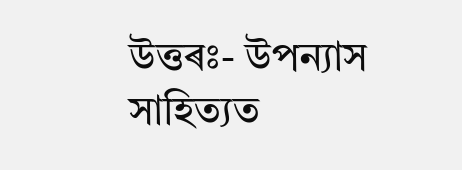উত্তৰঃ- উপন্যাস সাহিত্যত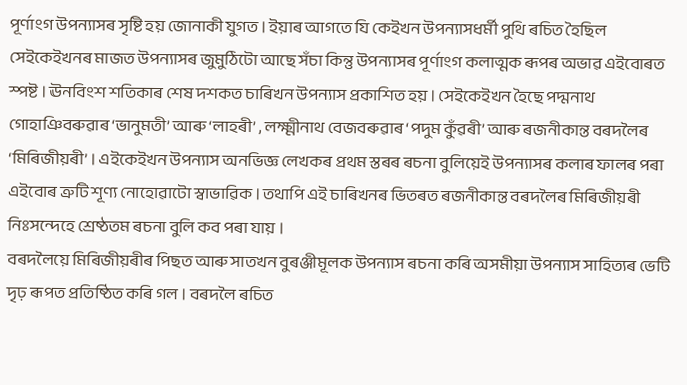পূৰ্ণাংগ উপন্যাসৰ সৃষ্টি হয় জোনাকী যুগত । ইয়াৰ আগতে যি কেইখন উপন্যাসধৰ্মী পুথি ৰচিত হৈছিল সেইকেইখনৰ মাজত উপন্যাসৰ জুমুঠিটো আছে সঁচা কিন্তু উপন্যাসৰ পূৰ্ণাংগ কলাত্মক ৰূপৰ অভাৱ এইবোৰত স্পষ্ট । ঊনবিংশ শতিকাৰ শেষ দশকত চাৰিখন উপন্যাস প্ৰকাশিত হয় । সেইকেইখন হৈছে পদ্মনাথ গোহাঞিবৰুৱাৰ ‘ভানুমতী’ আৰু ‘লাহৰী’ , লক্ষ্মীনাথ বেজবৰুৱাৰ ‘পদুম কুঁৱৰী’ আৰু ৰজনীকান্ত বৰদলৈৰ ‘মিৰিজীয়ৰী’ । এইকেইখন উপন্যাস অনভিজ্ঞ লেখকৰ প্ৰথম স্তৰৰ ৰচনা বুলিয়েই উপন্যাসৰ কলাৰ ফালৰ পৰা এইবোৰ ত্ৰুটি শূণ্য নোহোৱাটো স্বাভাৱিক । তথাপি এই চাৰিখনৰ ভিতৰত ৰজনীকান্ত বৰদলৈৰ মিৰিজীয়ৰী নিঃসন্দেহে শ্ৰেষ্ঠতম ৰচনা বুলি কব পৰা যায় ।
বৰদলৈয়ে মিৰিজীয়ৰীৰ পিছত আৰু সাতখন বুৰঞ্জীমূলক উপন্যাস ৰচনা কৰি অসমীয়া উপন্যাস সাহিত্যৰ ভেটি দৃঢ় ৰূপত প্ৰতিষ্ঠিত কৰি গল । বৰদলৈ ৰচিত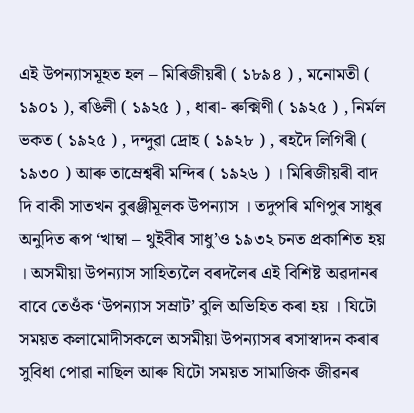এই উপন্যাসমূহত হল – মিৰিজীয়ৰী ( ১৮৯৪ ) , মনোমতী ( ১৯০১ ), ৰঙিলী ( ১৯২৫ ) , ধাৰা- ৰুক্মিণী ( ১৯২৫ ) , নিৰ্মল ভকত ( ১৯২৫ ) , দন্দুৱা দ্রোহ ( ১৯২৮ ) , ৰহদৈ লিগিৰী ( ১৯৩০ ) আৰু তাম্ৰেশ্বৰী মন্দিৰ ( ১৯২৬ ) । মিৰিজীয়ৰী বাদ দি বাকী সাতখন বুৰঞ্জীমূলক উপন্যাস । তদুপৰি মণিপুৰ সাধুৰ অনুদিত ৰূপ ‘খাম্বা – থুইবীৰ সাধু’ও ১৯৩২ চনত প্ৰকাশিত হয় । অসমীয়া উপন্যাস সাহিত্যলৈ বৰদলৈৰ এই বিশিষ্ট অৱদানৰ বাবে তেওঁক ‘উপন্যাস সম্ৰাট’ বুলি অভিহিত কৰা হয় । যিটো সময়ত কলামোদীসকলে অসমীয়া উপন্যাসৰ ৰসাস্বাদন কৰাৰ সুবিধা পোৱা নাছিল আৰু যিটো সময়ত সামাজিক জীৱনৰ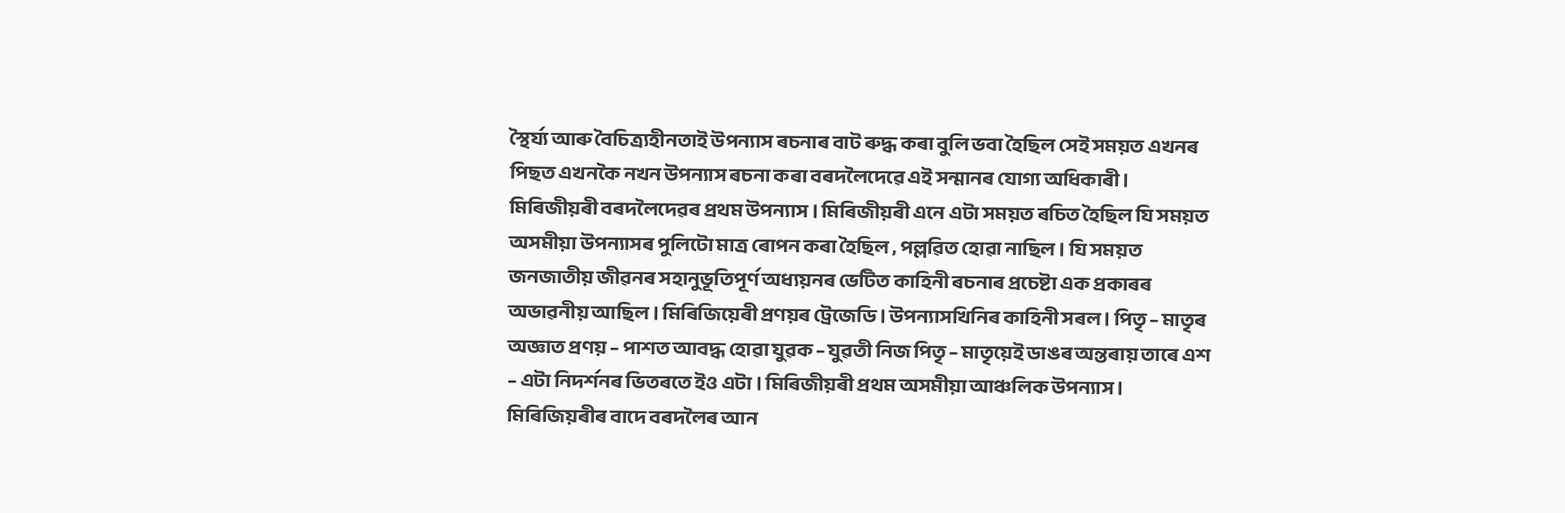স্থৈৰ্য্য আৰু বৈচিত্ৰ্যহীনতাই উপন্যাস ৰচনাৰ বাট ৰুদ্ধ কৰা বুলি ভবা হৈছিল সেই সময়ত এখনৰ পিছত এখনকৈ নখন উপন্যাস ৰচনা কৰা বৰদলৈদেৱে এই সন্মানৰ যোগ্য অধিকাৰী ।
মিৰিজীয়ৰী বৰদলৈদেৱৰ প্ৰথম উপন্যাস । মিৰিজীয়ৰী এনে এটা সময়ত ৰচিত হৈছিল যি সময়ত অসমীয়া উপন্যাসৰ পুলিটো মাত্ৰ ৰোপন কৰা হৈছিল , পল্লৱিত হোৱা নাছিল । যি সময়ত জনজাতীয় জীৱনৰ সহানুভূতিপূৰ্ণ অধ্যয়নৰ ভেটিত কাহিনী ৰচনাৰ প্ৰচেষ্টা এক প্ৰকাৰৰ অভাৱনীয় আছিল । মিৰিজিয়েৰী প্ৰণয়ৰ ট্ৰেজেডি । উপন্যাসখিনিৰ কাহিনী সৰল । পিতৃ – মাতৃৰ অজ্ঞাত প্ৰণয় – পাশত আবদ্ধ হোৱা যুৱক – যুৱতী নিজ পিতৃ – মাতৃয়েই ডাঙৰ অন্তৰায় তাৰে এশ – এটা নিদৰ্শনৰ ভিতৰতে ইও এটা । মিৰিজীয়ৰী প্ৰথম অসমীয়া আঞ্চলিক উপন্যাস । মিৰিজিয়ৰীৰ বাদে বৰদলৈৰ আন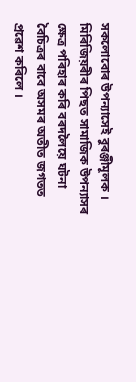সকলোবোৰ উপন্যাসেই বুৰঞ্জীমূলক । মিৰিজিয়ৰীৰ পিছত সামাজিক উপন্যাসৰ ক্ষেত্ৰ পৰিহাৰ কৰি বৰদলৈয়ে ঘটনা বৈচিত্ৰৰ বাবে অসমৰ অতীত জগতত প্ৰৱেশ কৰিলে ।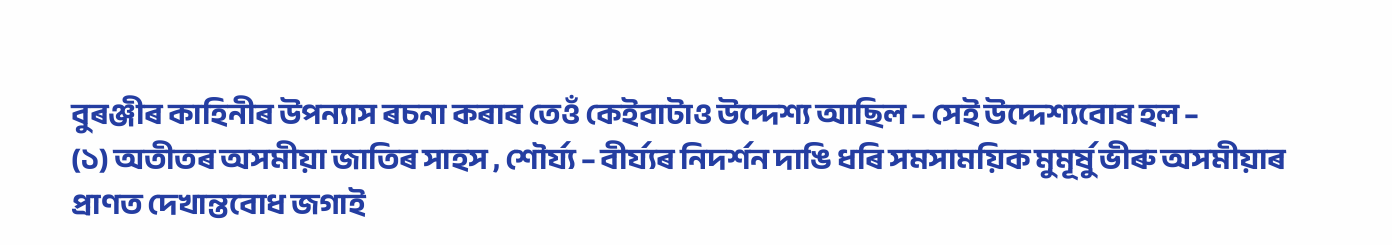বুৰঞ্জীৰ কাহিনীৰ উপন্যাস ৰচনা কৰাৰ তেওঁ কেইবাটাও উদ্দেশ্য আছিল – সেই উদ্দেশ্যবোৰ হল –
(১) অতীতৰ অসমীয়া জাতিৰ সাহস , শৌৰ্য্য – বীৰ্য্যৰ নিদৰ্শন দাঙি ধৰি সমসাময়িক মুমূৰ্ষু ভীৰু অসমীয়াৰ প্ৰাণত দেখান্তবোধ জগাই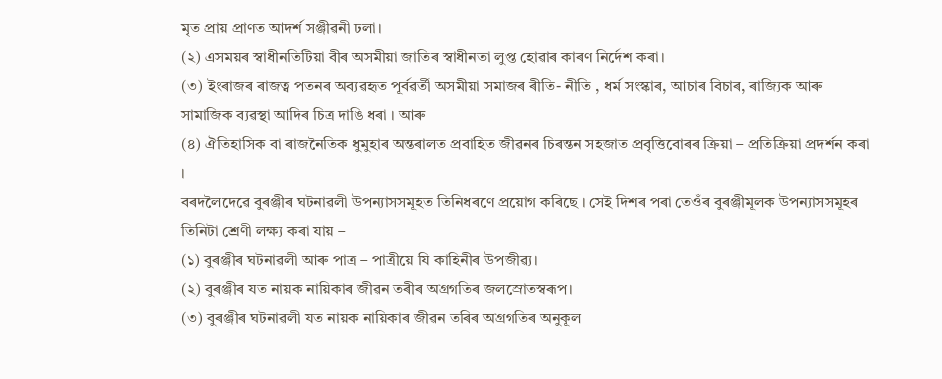মৃত প্ৰায় প্ৰাণত আদৰ্শ সঞ্জীৱনী ঢলা।
(২) এসময়ৰ স্বাধীনতিটিয়া বীৰ অসমীয়া জাতিৰ স্বাধীনতা লুপ্ত হোৱাৰ কাৰণ নিৰ্দেশ কৰা।
(৩) ইংৰাজৰ ৰাজত্ব পতনৰ অব্যৱহৃত পূৰ্বৱৰ্তী অসমীয়া সমাজৰ ৰীতি- নীতি , ধৰ্ম সংস্কাৰ, আচাৰ বিচাৰ, ৰাজ্যিক আৰু সামাজিক ব্যৱস্থা আদিৰ চিত্ৰ দাঙি ধৰা । আৰু
(৪) ঐতিহাসিক বা ৰাজনৈতিক ধুমুহাৰ অন্তৰালত প্ৰবাহিত জীৱনৰ চিৰন্তন সহজাত প্ৰবৃত্তিবোৰৰ ক্ৰিয়া – প্ৰতিক্ৰিয়া প্ৰদৰ্শন কৰা ।
বৰদলৈদেৱে বুৰঞ্জীৰ ঘটনাৱলী উপন্যাসসমূহত তিনিধৰণে প্ৰয়োগ কৰিছে । সেই দিশৰ পৰা তেওঁৰ বুৰঞ্জীমূলক উপন্যাসসমূহৰ তিনিটা শ্ৰেণী লক্ষ্য কৰা যায় –
(১) বুৰঞ্জীৰ ঘটনাৱলী আৰু পাত্ৰ – পাত্ৰীয়ে যি কাহিনীৰ উপজীৱ্য।
(২) বুৰঞ্জীৰ যত নায়ক নায়িকাৰ জীৱন তৰীৰ অগ্ৰগতিৰ জলস্ৰোতস্বৰূপ।
(৩) বুৰঞ্জীৰ ঘটনাৱলী যত নায়ক নায়িকাৰ জীৱন তৰিৰ অগ্ৰগতিৰ অনুকূল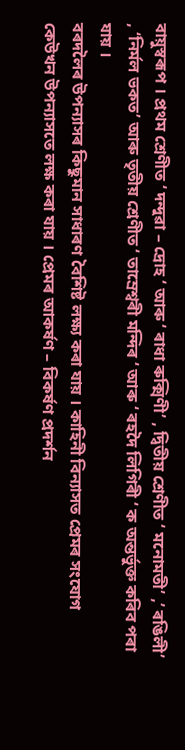বায়ুস্বৰূপ । প্ৰথম শ্ৰেণীত ‘ দন্দুৱা – দ্ৰোহ ‘ আৰু ‘ ৰাধা ৰুক্মিণী’ , দ্বিতীয় শ্ৰেণীত ‘ মনোমতী’ ,’ ৰঙিলী’ , ‘নিৰ্মল ভকত’ আৰু তৃতীয় শ্ৰেণীত ‘ তাম্ৰেশ্বৰী মন্দিৰ ‘ আৰু ‘ ৰহদৈ লিগিৰী ‘ ক অন্তৰ্ভুক্ত কৰিব পৰা যায় ।
বৰদলৈৰ উপন্যাসৰ কিছুমান সাধাৰণ বৈশিষ্ট লক্ষ্য কৰা যায় । কাহিনী বিন্যাসত প্ৰেমৰ সংযোগ কেউখন উপন্যাসতে লক্ষ কৰা যায় । প্ৰেমৰ আকৰ্ষণ – বিকৰ্ষণ প্ৰদৰ্শন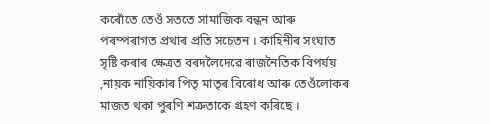কৰোঁতে তেওঁ সততে সামাজিক বন্ধন আৰু পৰম্পৰাগত প্ৰথাৰ প্ৰতি সচেতন । কাহিনীৰ সংঘাত সৃষ্টি কৰাৰ ক্ষেত্ৰত বৰদলৈদেৱে ৰাজনৈতিক বিপর্যয় ,নায়ক নায়িকাৰ পিতৃ মাতৃৰ বিৰোধ আৰু তেওঁলোকৰ মাজত থকা পুৰণি শত্ৰুতাকে গ্ৰহণ কৰিছে ।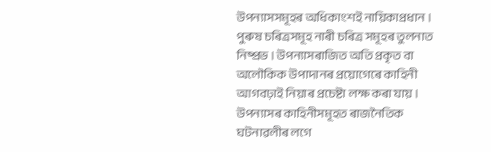উপন্যাসসমূহৰ অধিকাংশই নায়িকাপ্ৰধান । পুৰুষ চৰিত্ৰসমূহ নাৰী চৰিত্ৰ সমূহৰ তুলনাত নিষ্প্ৰভ । উপন্যাসৰাজিত অতি প্ৰকৃত বা অলৌকিক উপাদানৰ প্ৰয়োগেৰে কাহিনী আগবঢ়াই নিয়াৰ প্ৰচেষ্টা লক্ষ কৰা যায় । উপন্যাসৰ কাহিনীসমূহত ৰাজনৈতিক ঘটনাৱলীৰ লগে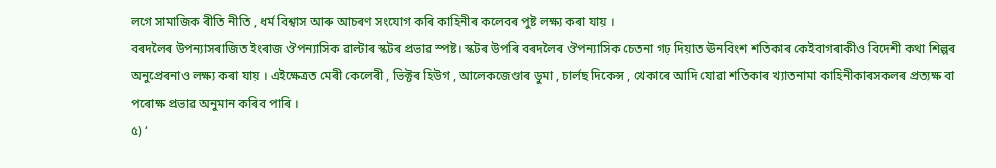লগে সামাজিক ৰীতি নীতি , ধৰ্ম বিশ্বাস আৰু আচৰণ সংযোগ কৰি কাহিনীৰ কলেবৰ পুষ্ট লক্ষ্য কৰা যায় ।
বৰদলৈৰ উপন্যাসৰাজিত ইংৰাজ ঔপন্যাসিক ৱাল্টাৰ স্কটৰ প্ৰভাৱ স্পষ্ট। স্কটৰ উপৰি বৰদলৈৰ ঔপন্যাসিক চেতনা গঢ় দিয়াত ঊনবিংশ শতিকাৰ কেইবাগৰাকীও বিদেশী কথা শিল্পৰ অনুপ্ৰেৰনাও লক্ষ্য কৰা যায় । এইক্ষেত্ৰত মেৰী কেলেৰী , ভিক্টৰ হিউগ , আলেকজেণ্ডাৰ ডুমা , চাৰ্লছ দিকেন্স , খেকাৰে আদি যোৱা শতিকাৰ খ্যাতনামা কাহিনীকাৰসকলৰ প্ৰত্যক্ষ বা পৰোক্ষ প্ৰভাৱ অনুমান কৰিব পাৰি ।
৫) ‘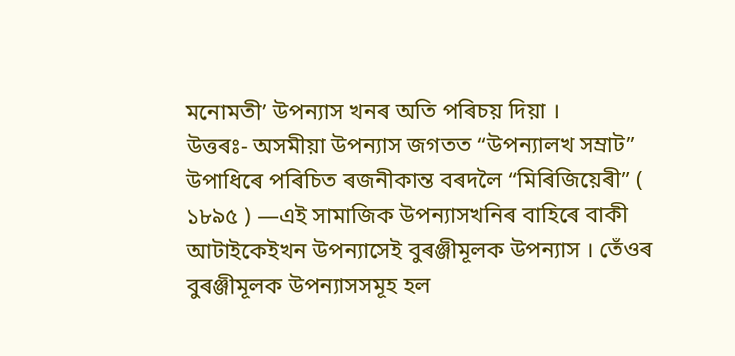মনোমতী’ উপন্যাস খনৰ অতি পৰিচয় দিয়া ।
উত্তৰঃ- অসমীয়া উপন্যাস জগতত “উপন্যালখ সম্ৰাট” উপাধিৰে পৰিচিত ৰজনীকান্ত বৰদলৈ “মিৰিজিয়েৰী” ( ১৮৯৫ ) ―এই সামাজিক উপন্যাসখনিৰ বাহিৰে বাকী আটাইকেইখন উপন্যাসেই বুৰঞ্জীমূলক উপন্যাস । তেঁওৰ বুৰঞ্জীমূলক উপন্যাসসমূহ হল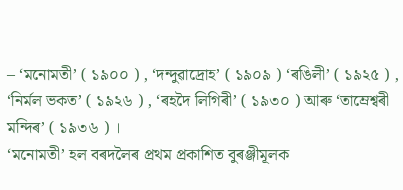– ‘মনোমতী’ ( ১৯০০ ) , ‘দন্দুৱাদ্ৰোহ’ ( ১৯০৯ ) ‘ৰঙিলী’ ( ১৯২৫ ) , ‘নিৰ্মল ভকত’ ( ১৯২৬ ) , ‘ৰহদৈ লিগিৰী’ ( ১৯৩০ ) আৰু ‘তাম্ৰেশ্বৰী মন্দিৰ’ ( ১৯৩৬ ) ।
‘মনোমতী’ হল বৰদলৈৰ প্ৰথম প্ৰকাশিত বুৰঞ্জীমূলক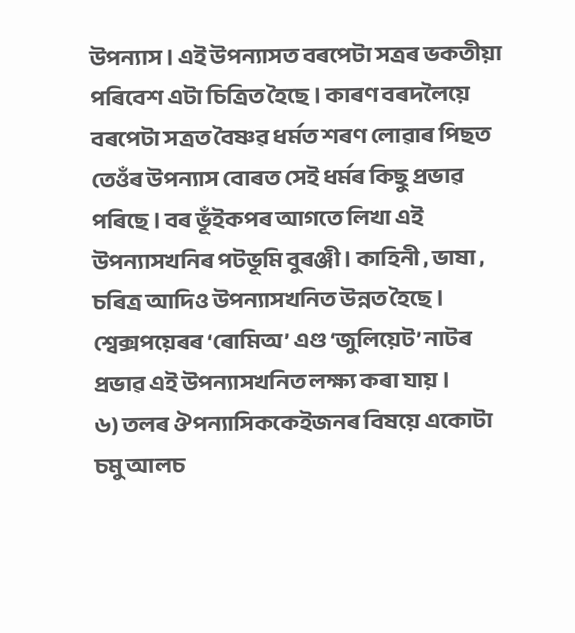উপন্যাস । এই উপন্যাসত বৰপেটা সত্ৰৰ ভকতীয়া পৰিবেশ এটা চিত্ৰিত হৈছে । কাৰণ বৰদলৈয়ে বৰপেটা সত্ৰত বৈষ্ণৱ ধৰ্মত শৰণ লোৱাৰ পিছত তেওঁৰ উপন্যাস বোৰত সেই ধৰ্মৰ কিছু প্ৰভাৱ পৰিছে । বৰ ভূঁইকপৰ আগতে লিখা এই উপন্যাসখনিৰ পটভূমি বুৰঞ্জী । কাহিনী , ভাষা , চৰিত্ৰ আদিও উপন্যাসখনিত উন্নত হৈছে । শ্বেক্সপয়েৰৰ ‘ৰোমিঅ’ এণ্ড ‘জুলিয়েট’ নাটৰ প্ৰভাৱ এই উপন্যাসখনিত লক্ষ্য কৰা যায় ।
৬) তলৰ ঔপন্যাসিককেইজনৰ বিষয়ে একোটা চমু আলচ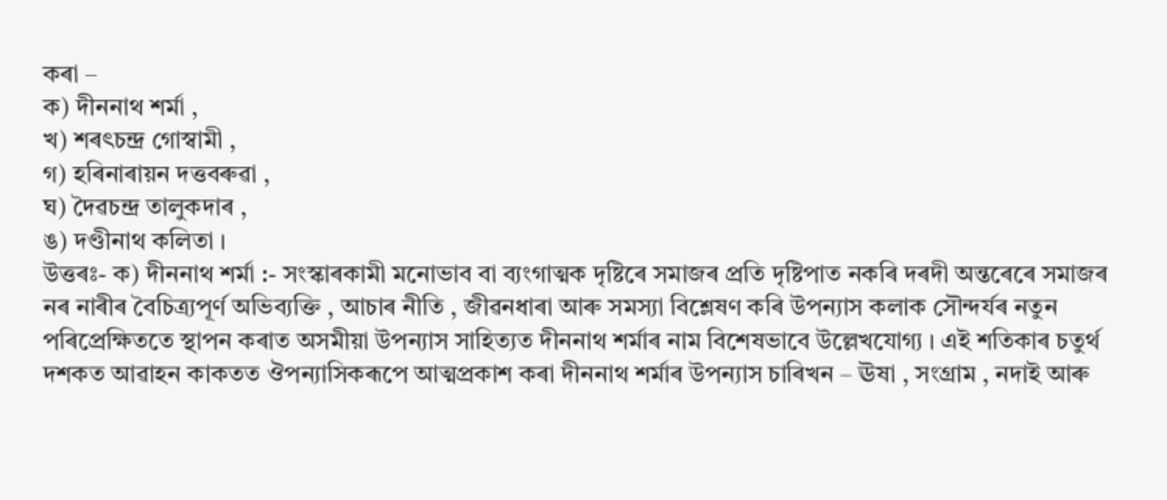কৰা –
ক) দীননাথ শৰ্মা ,
খ) শৰৎচন্দ্ৰ গোস্বামী ,
গ) হৰিনাৰায়ন দত্তবৰুৱা ,
ঘ) দৈৱচন্দ্ৰ তালুকদাৰ ,
ঙ) দণ্ডীনাথ কলিতা ।
উত্তৰঃ- ক) দীননাথ শৰ্মা :- সংস্কাৰকামী মনোভাব বা ব্যংগাত্মক দৃষ্টিৰে সমাজৰ প্ৰতি দৃষ্টিপাত নকৰি দৰদী অন্তৰেৰে সমাজৰ নৰ নাৰীৰ বৈচিত্ৰ্যপূৰ্ণ অভিব্যক্তি , আচাৰ নীতি , জীৱনধাৰা আৰু সমস্যা বিশ্লেষণ কৰি উপন্যাস কলাক সৌন্দৰ্যৰ নতুন পৰিপ্ৰেক্ষিততে স্থাপন কৰাত অসমীয়া উপন্যাস সাহিত্যত দীননাথ শৰ্মাৰ নাম বিশেষভাবে উল্লেখযোগ্য । এই শতিকাৰ চতুৰ্থ দশকত আৱাহন কাকতত ঔপন্যাসিকৰূপে আত্মপ্ৰকাশ কৰা দীননাথ শৰ্মাৰ উপন্যাস চাৰিখন – ঊষা , সংগ্ৰাম , নদাই আৰু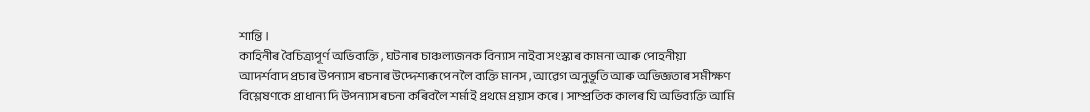শান্তি ।
কাহিনীৰ বৈচিত্ৰ্যপূৰ্ণ অভিব্যক্তি , ঘটনাৰ চাঞ্চল্যজনক বিন্যাস নাইবা সংস্কাৰ কামনা আৰু পোহনীয়া আদৰ্শবাদ প্ৰচাৰ উপন্যাস ৰচনাৰ উদ্দেশ্যৰূপে নলৈ ব্যক্তি মানস , আৱেগ অনুভূতি আৰু অভিজ্ঞতাৰ সমীক্ষণ বিশ্লেষণকে প্ৰাধান্য দি উপন্যাস ৰচনা কৰিবলৈ শৰ্মাই প্ৰথমে প্ৰয়াস কৰে । সাম্প্ৰতিক কালৰ যি অভিব্যক্তি আমি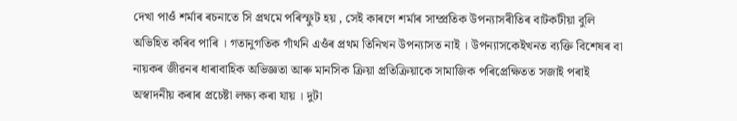দেখা পাওঁ শৰ্মাৰ ৰচনাতে সি প্ৰথমে পৰিস্ফুট হয় , সেই কাৰণে শৰ্মাৰ সাম্প্ৰতিক উপন্যাসৰীতিৰ বাটকটীয়া বুলি অভিহিত কৰিব পাৰি । গতানুগতিক গাঁথনি এওঁৰ প্ৰথম তিনিখন উপন্যাসত নাই । উপন্যাসকেইখনত ব্যক্তি বিশেষৰ বা নায়কৰ জীৱনৰ ধাৰাবাহিক অভিজ্ঞতা আৰু মানসিক ক্ৰিয়া প্ৰতিক্ৰিয়াকে সামাজিক পৰিপ্ৰেক্ষিতত সজাই পৰাই অস্বাদনীয় কৰাৰ প্ৰচেষ্টা লক্ষ্য কৰা যায় । দুটা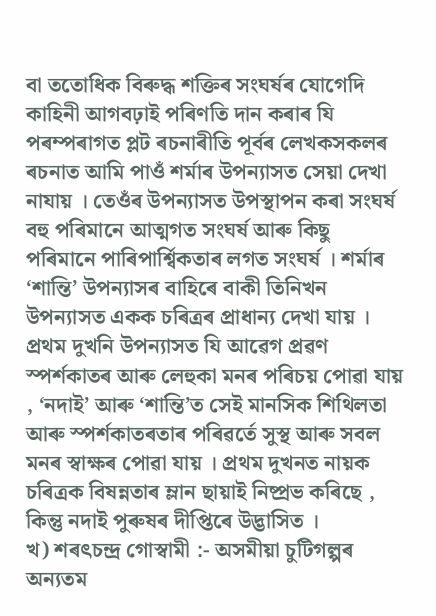বা ততোধিক বিৰুদ্ধ শক্তিৰ সংঘর্ষৰ যোগেদি কাহিনী আগবঢ়াই পৰিণতি দান কৰাৰ যি পৰম্পৰাগত প্লট ৰচনাৰীতি পূৰ্বৰ লেখকসকলৰ ৰচনাত আমি পাওঁ শৰ্মাৰ উপন্যাসত সেয়া দেখা নাযায় । তেওঁৰ উপন্যাসত উপস্থাপন কৰা সংঘৰ্ষ বহু পৰিমানে আত্মগত সংঘৰ্ষ আৰু কিছু পৰিমানে পাৰিপাৰ্শ্বিকতাৰ লগত সংঘৰ্ষ । শৰ্মাৰ ‘শান্তি’ উপন্যাসৰ বাহিৰে বাকী তিনিখন উপন্যাসত একক চৰিত্ৰৰ প্ৰাধান্য দেখা যায় । প্ৰথম দুখনি উপন্যাসত যি আৱেগ প্ৰৱণ স্পর্শকাতৰ আৰু লেহুকা মনৰ পৰিচয় পোৱা যায় , ‘নদাই’ আৰু ‘শান্তি’ত সেই মানসিক শিথিলতা আৰু স্পৰ্শকাতৰতাৰ পৰিৱৰ্তে সুস্থ আৰু সবল মনৰ স্বাক্ষৰ পোৱা যায় । প্ৰথম দুখনত নায়ক চৰিত্ৰক বিষন্নতাৰ ম্লান ছায়াই নিষ্প্ৰভ কৰিছে , কিন্তু নদাই পুৰুষৰ দীপ্তিৰে উদ্ভাসিত ।
খ) শৰৎচন্দ্ৰ গোস্বামী :- অসমীয়া চুটিগল্পৰ অন্যতম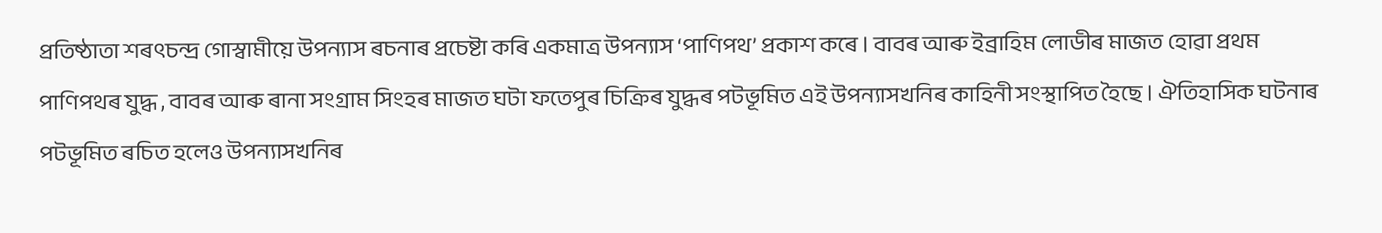প্ৰতিষ্ঠাতা শৰৎচন্দ্ৰ গোস্বামীয়ে উপন্যাস ৰচনাৰ প্ৰচেষ্টা কৰি একমাত্ৰ উপন্যাস ‘পাণিপথ’ প্ৰকাশ কৰে । বাবৰ আৰু ইব্ৰাহিম লোডীৰ মাজত হোৱা প্ৰথম পাণিপথৰ যুদ্ধ , বাবৰ আৰু ৰানা সংগ্ৰাম সিংহৰ মাজত ঘটা ফতেপুৰ চিক্ৰিৰ যুদ্ধৰ পটভূমিত এই উপন্যাসখনিৰ কাহিনী সংস্থাপিত হৈছে । ঐতিহাসিক ঘটনাৰ পটভূমিত ৰচিত হলেও উপন্যাসখনিৰ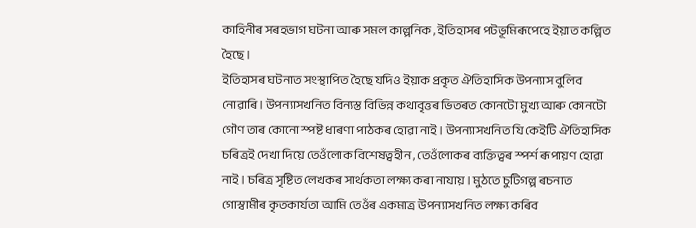কাহিনীৰ সৰহভাগ ঘটনা আৰু সমল কাল্পনিক , ইতিহাসৰ পটভূমিৰূপেহে ইয়াত কল্পিত হৈছে ।
ইতিহাসৰ ঘটনাত সংস্থাপিত হৈছে যদিও ইয়াক প্ৰকৃত ঐতিহাসিক উপন্যাস বুলিব নোৱাৰি । উপন্যাসখনিত বিন্যস্ত বিভিন্ন কথাবৃত্তৰ ভিতৰত কোনটো মুখ্য আৰু কোনটো গৌণ তাৰ কোনো স্পষ্ট ধাৰণা পাঠকৰ হোৱা নাই । উপন্যাসখনিত যি কেইটি ঐতিহাসিক চৰিত্ৰই দেখা দিয়ে তেওঁলোক বিশেষত্বহীন , তেওঁলোকৰ ব্যক্তিত্বৰ স্পৰ্শ ৰূপায়ণ হোৱা নাই । চৰিত্ৰ সৃষ্টিত লেখকৰ সাৰ্থকতা লক্ষ্য কৰা নাযায় । মুঠতে চুটিগল্প ৰচনাত গোস্বামীৰ কৃতকাৰ্যতা আমি তেওঁৰ একমাত্ৰ উপন্যাসখনিত লক্ষ্য কৰিব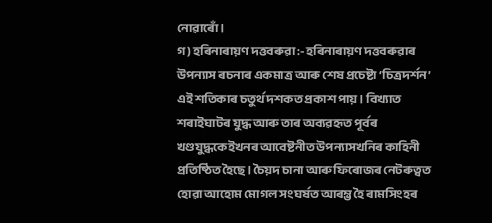নোৱাৰোঁ ।
গ) হৰিনাৰায়ণ দত্তবৰুৱা :- হৰিনাৰায়ণ দত্তবৰুৱাৰ উপন্যাস ৰচনাৰ একমাত্ৰ আৰু শেষ প্ৰচেষ্টা ‘চিত্ৰদর্শন’ এই শতিকাৰ চতুৰ্থ দশকত প্ৰকাশ পায় । বিখ্যাত শৰাইঘাটৰ যুদ্ধ আৰু তাৰ অব্যৱহৃত পূৰ্বৰ খণ্ডযুদ্ধকেইখনৰ আবেষ্টনীত উপন্যাসখনিৰ কাহিনী প্ৰতিষ্ঠিত হৈছে । চৈয়দ চানা আৰু ফিৰোজৰ নেটৰুত্বত হোৱা আহোম মোগল সংঘর্ষত আৰম্ভ হৈ ৰামসিংহৰ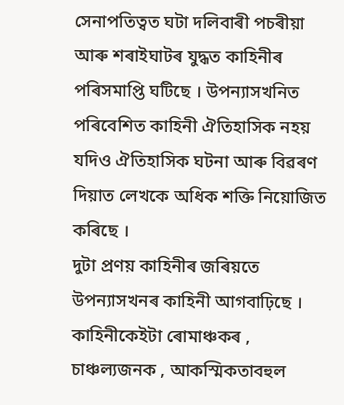সেনাপতিত্বত ঘটা দলিবাৰী পচৰীয়া আৰু শৰাইঘাটৰ যুদ্ধত কাহিনীৰ পৰিসমাপ্তি ঘটিছে । উপন্যাসখনিত পৰিবেশিত কাহিনী ঐতিহাসিক নহয় যদিও ঐতিহাসিক ঘটনা আৰু বিৱৰণ দিয়াত লেখকে অধিক শক্তি নিয়োজিত কৰিছে ।
দুটা প্ৰণয় কাহিনীৰ জৰিয়তে উপন্যাসখনৰ কাহিনী আগবাঢ়িছে । কাহিনীকেইটা ৰোমাঞ্চকৰ , চাঞ্চল্যজনক , আকস্মিকতাবহুল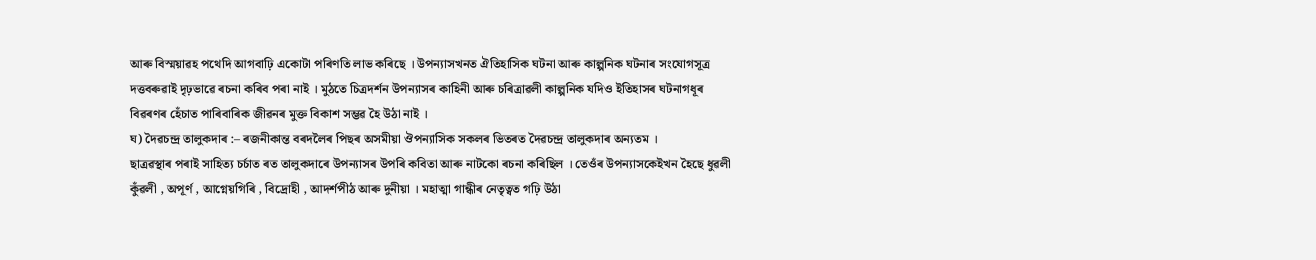আৰু বিস্ময়াৱহ পথেদি আগবাঢ়ি একোটা পৰিণতি লাভ কৰিছে । উপন্যাসখনত ঐতিহাসিক ঘটনা আৰু কাল্পনিক ঘটনাৰ সংযোগসূত্ৰ দত্তবৰুৱাই দৃঢ়ভাৱে ৰচনা কৰিব পৰা নাই । মুঠতে চিত্ৰদর্শন উপন্যাসৰ কাহিনী আৰু চৰিত্ৰাৱলী কাল্পনিক যদিও ইতিহাসৰ ঘটনাগধূৰ বিৱৰণৰ হেঁচাত পাৰিবাৰিক জীৱনৰ মুক্ত বিকাশ সম্ভৱ হৈ উঠা নাই ।
ঘ) দৈৱচন্দ্ৰ তালুকদাৰ :– ৰজনীকান্ত বৰদলৈৰ পিছৰ অসমীয়া ঔপন্যাসিক সকলৰ ভিতৰত দৈৱচন্দ্ৰ তালুকদাৰ অন্যতম ।
ছাত্ৰৱস্থাৰ পৰাই সাহিত্য চৰ্চাত ৰত তালুকদাৰে উপন্যাসৰ উপৰি কবিতা আৰু নাটকো ৰচনা কৰিছিল । তেওঁৰ উপন্যাসকেইখন হৈছে ধুৱলী কুঁৱলী , অপূৰ্ণ , আগ্নেয়গিৰি , বিদ্রোহী , আদৰ্শপীঠ আৰু দুনীয়া । মহাত্মা গান্ধীৰ নেতৃত্বত গঢ়ি উঠা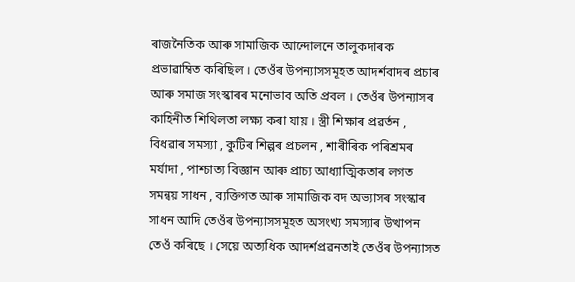ৰাজনৈতিক আৰু সামাজিক আন্দোলনে তালুকদাৰক প্ৰভাৱাম্বিত কৰিছিল । তেওঁৰ উপন্যাসসমূহত আদৰ্শবাদৰ প্ৰচাৰ আৰু সমাজ সংস্কাৰৰ মনোভাব অতি প্ৰবল । তেওঁৰ উপন্যাসৰ কাহিনীত শিথিলতা লক্ষ্য কৰা যায় । স্ত্ৰী শিক্ষাৰ প্ৰৱৰ্তন , বিধৱাৰ সমস্যা , কুটিৰ শিল্পৰ প্ৰচলন , শাৰীৰিক পৰিশ্ৰমৰ মৰ্যাদা , পাশ্চাত্য বিজ্ঞান আৰু প্ৰাচ্য আধ্যাত্মিকতাৰ লগত সমন্বয় সাধন , ব্যক্তিগত আৰু সামাজিক বদ অভ্যাসৰ সংস্কাৰ সাধন আদি তেওঁৰ উপন্যাসসমূহত অসংখ্য সমস্যাৰ উত্থাপন তেওঁ কৰিছে । সেয়ে অত্যধিক আদর্শপ্ৰৱনতাই তেওঁৰ উপন্যাসত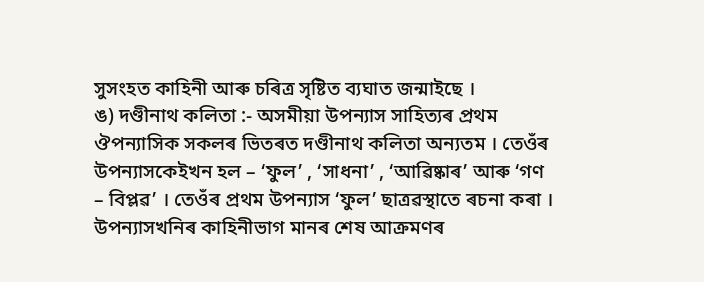সুসংহত কাহিনী আৰু চৰিত্ৰ সৃষ্টিত ব্যঘাত জন্মাইছে ।
ঙ) দণ্ডীনাথ কলিতা :- অসমীয়া উপন্যাস সাহিত্যৰ প্ৰথম ঔপন্যাসিক সকলৰ ভিতৰত দণ্ডীনাথ কলিতা অন্যতম । তেওঁৰ উপন্যাসকেইখন হল – ‘ফুল’ , ‘সাধনা’ , ‘আৱিষ্কাৰ’ আৰু ‘গণ – বিপ্লৱ’ । তেওঁৰ প্ৰথম উপন্যাস ‘ফুল’ ছাত্ৰৱস্থাতে ৰচনা কৰা । উপন্যাসখনিৰ কাহিনীভাগ মানৰ শেষ আক্ৰমণৰ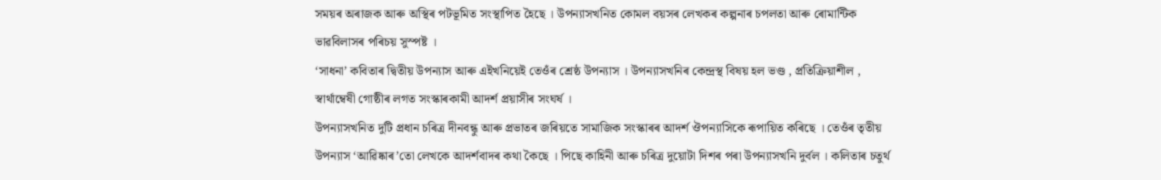সময়ৰ অৰাজক আৰু অস্থিৰ পটভূমিত সংস্থাপিত হৈছে । উপন্যাসখনিত কোমল বয়সৰ লেখকৰ কল্পনাৰ চপলতা আৰু ৰোমান্টিক ভাৱবিলাসৰ পৰিচয় সুস্পষ্ট ।
‘সাধনা’ কবিতাৰ দ্বিতীয় উপন্যাস আৰু এইখনিয়েই তেওঁৰ শ্ৰেষ্ঠ উপন্যাস । উপন্যাসখনিৰ কেন্দ্ৰস্থ বিষয় হল ভণ্ড , প্ৰতিক্ৰিয়াশীল , স্বাৰ্থাম্বেষী গোষ্ঠীৰ লগত সংস্কাৰকামী আদৰ্শ প্ৰয়াসীৰ সংঘৰ্ষ ।
উপন্যাসখনিত দুটি প্ৰধান চৰিত্ৰ দীনবন্ধু আৰু প্ৰভাতৰ জৰিয়তে সামাজিক সংস্কাৰৰ আদৰ্শ ঔপন্যাসিকে ৰূপায়িত কৰিছে । তেওঁৰ তৃতীয় উপন্যাস ‘আৱিষ্কাৰ’তো লেখকে আদৰ্শবাদৰ কথা কৈছে । পিছে কাহিনী আৰু চৰিত্ৰ দুয়োটা দিশৰ পৰা উপন্যাসখনি দুৰ্বল । কলিতাৰ চতুৰ্থ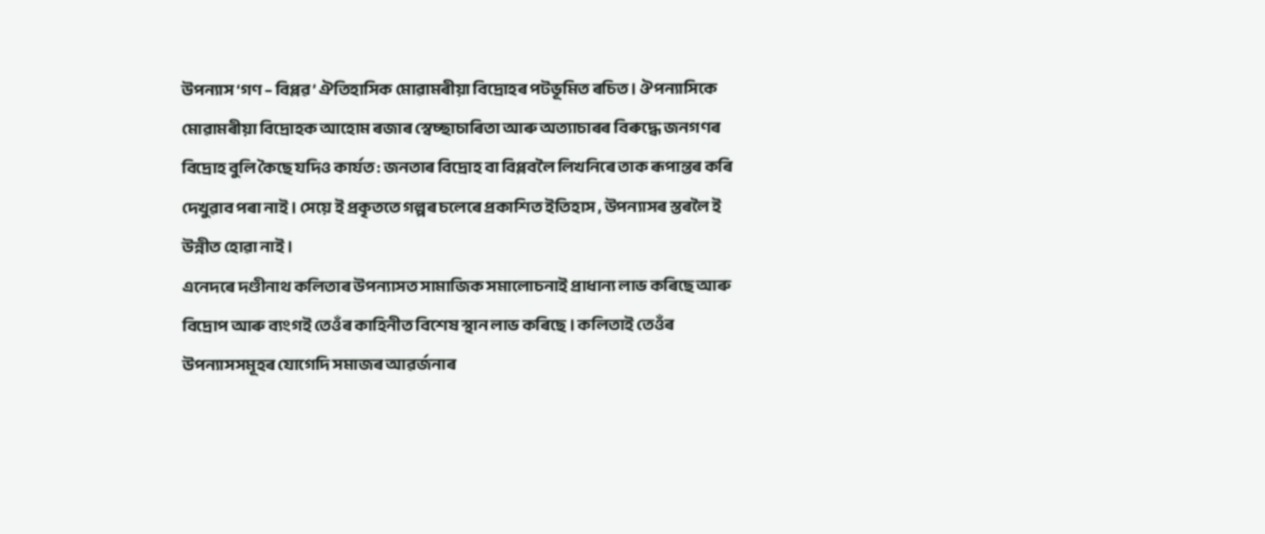উপন্যাস ‘গণ – বিপ্লৱ’ ঐতিহাসিক মোৱামৰীয়া বিদ্রোহৰ পটভূমিত ৰচিত । ঔপন্যাসিকে মোৱামৰীয়া বিদ্রোহক আহোম ৰজাৰ স্বেচ্ছাচাৰিতা আৰু অত্যাচাৰৰ বিৰুদ্ধে জনগণৰ বিদ্ৰোহ বুলি কৈছে যদিও কাৰ্যত : জনতাৰ বিদ্ৰোহ বা বিপ্লবলৈ লিখনিৰে তাক ৰূপান্তৰ কৰি দেখুৱাব পৰা নাই । সেয়ে ই প্ৰকৃততে গল্পৰ চলেৰে প্ৰকাশিত ইতিহাস , উপন্যাসৰ স্তৰলৈ ই উন্নীত হোৱা নাই ।
এনেদৰে দণ্ডীনাথ কলিতাৰ উপন্যাসত সামাজিক সমালোচনাই প্ৰাধান্য লাভ কৰিছে আৰু বিদ্রোপ আৰু ব্যংগই তেওঁৰ কাহিনীত বিশেষ স্থান লাভ কৰিছে । কলিতাই তেওঁৰ উপন্যাসসমূহৰ যোগেদি সমাজৰ আৱৰ্জনাৰ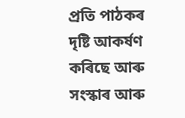প্ৰতি পাঠকৰ দৃষ্টি আকৰ্ষণ কৰিছে আৰু সংস্কাৰ আৰু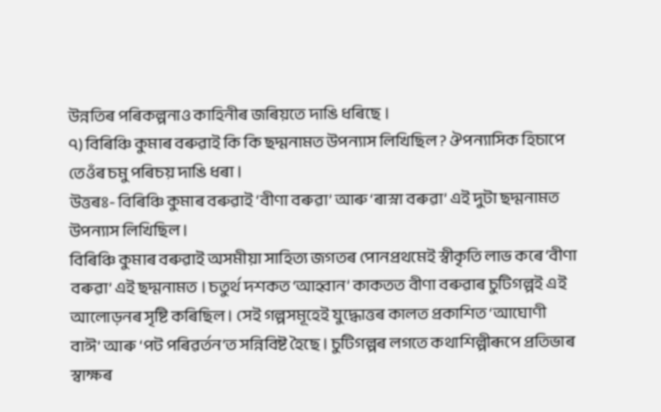উন্নতিৰ পৰিকল্পনাও কাহিনীৰ জৰিয়তে দাঙি ধৰিছে ।
৭) বিৰিঞ্চি কুমাৰ বৰুৱাই কি কি ছদ্মনামত উপন্যাস লিখিছিল ? ঔপন্যাসিক হিচাপে তেওঁৰ চমু পৰিচয় দাঙি ধৰা ।
উত্তৰঃ- বিৰিঞ্চি কুমাৰ বৰুৱাই ‘বীণা বৰুৱা’ আৰু ‘ৰাস্না বৰুৱা’ এই দুটা ছদ্মনামত উপন্যাস লিখিছিল ।
বিৰিঞ্চি কুমাৰ বৰুৱাই অসমীয়া সাহিত্য জগতৰ পোনপ্ৰথমেই স্বীকৃতি লাভ কৰে ‘বীণা বৰুৱা’ এই ছদ্মনামত । চতুৰ্থ দশকত ‘আহ্বান’ কাকতত বীণা বৰুৱাৰ চুটিগল্পই এই আলোড়নৰ সৃষ্টি কৰিছিল । সেই গল্পসমূহেই যুদ্ধোত্তৰ কালত প্ৰকাশিত ‘আঘোণী বাঈ’ আৰু ‘পট পৰিৱৰ্তন’ত সন্নিবিষ্ট হৈছে । চুটিগল্পৰ লগতে কথাশিল্পীৰূপে প্ৰতিভাৰ স্বাক্ষৰ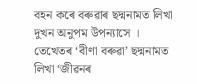বহন কৰে বৰুৱাৰ ছদ্মনামত লিখা দুখন অনুপম উপন্যাসে । তেখেতৰ ‘বীণা বৰুৱা’ ছদ্মনামত লিখা ‘জীৱনৰ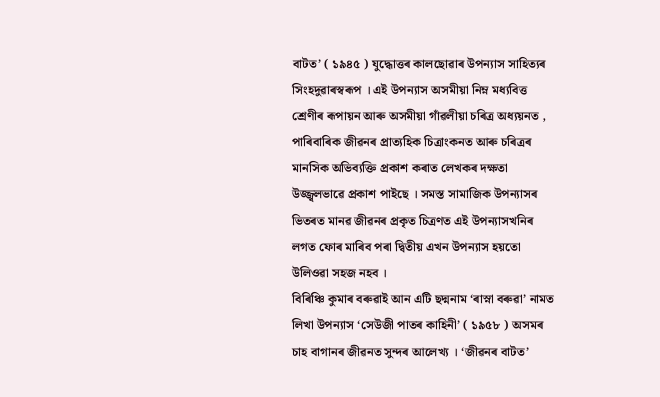বাটত’ ( ১৯৪৫ ) যুদ্ধোত্তৰ কালছোৱাৰ উপন্যাস সাহিত্যৰ সিংহদুৱাৰস্বৰূপ । এই উপন্যাস অসমীয়া নিম্ন মধ্যবিত্ত শ্ৰেণীৰ ৰূপায়ন আৰু অসমীয়া গাঁৱলীয়া চৰিত্ৰ অধ্যয়নত , পাৰিবাৰিক জীৱনৰ প্ৰাত্যহিক চিত্ৰাংকনত আৰু চৰিত্ৰৰ মানসিক অভিব্যক্তি প্ৰকাশ কৰাত লেখকৰ দক্ষতা উজ্জ্বলভাৱে প্ৰকাশ পাইছে । সমস্ত সামাজিক উপন্যাসৰ ভিতৰত মানৱ জীৱনৰ প্ৰকৃত চিত্ৰণত এই উপন্যাসখনিৰ লগত ফোৰ মাৰিব পৰা দ্বিতীয় এখন উপন্যাস হয়তো উলিওৱা সহজ নহব ।
বিৰিঞ্চি কুমাৰ বৰুৱাই আন এটি ছদ্মনাম ‘ৰাস্না বৰুৱা’ নামত লিখা উপন্যাস ‘সেউজী পাতৰ কাহিনী’ ( ১৯৫৮ ) অসমৰ চাহ বাগানৰ জীৱনত সুন্দৰ আলেখ্য । ‘জীৱনৰ বাটত’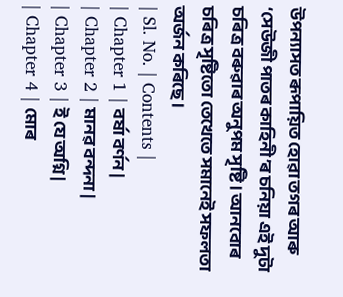উপন্যাসত ৰূপায়িত হোৱা তগৰ আৰু ‘সেউজী পাতৰ কাহিনী’ৰ চনিয়া এই দুটা চৰিত্ৰ বৰুৱাৰ অনুপম সৃষ্টি । আনবোৰ চৰিত্ৰ সৃষ্টিতো তেখেতে সমানেই সফলতা অৰ্জন কৰিছে ।
| Sl. No. | Contents |
| Chapter 1 | বৰ্ষা বৰ্ণন |
| Chapter 2 | মানৱ বন্দনা |
| Chapter 3 | ই যে অগ্নি |
| Chapter 4 | মোৰ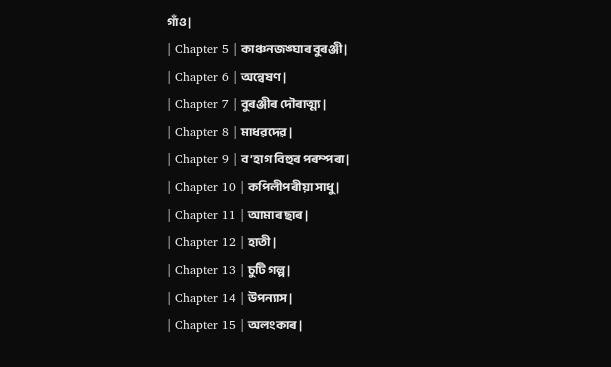গাঁও |
| Chapter 5 | কাঞ্চনজঙ্ঘাৰ বুৰঞ্জী |
| Chapter 6 | অন্বেষণ |
| Chapter 7 | বুৰঞ্জীৰ দৌৰাত্ম্য |
| Chapter 8 | মাধৱদেৱ |
| Chapter 9 | ব’হাগ বিহুৰ পৰম্পৰা |
| Chapter 10 | কপিলীপৰীয়া সাধু |
| Chapter 11 | আমাৰ ছাৰ |
| Chapter 12 | হাতী |
| Chapter 13 | চুটি গল্প |
| Chapter 14 | উপন্যাস |
| Chapter 15 | অলংকাৰ |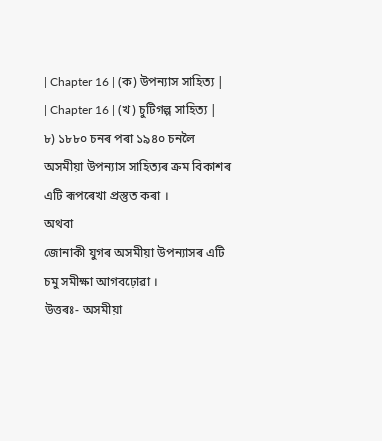| Chapter 16 | (ক) উপন্যাস সাহিত্য |
| Chapter 16 | (খ) চুটিগল্প সাহিত্য |
৮) ১৮৮০ চনৰ পৰা ১৯৪০ চনলৈ অসমীয়া উপন্যাস সাহিত্যৰ ক্রম বিকাশৰ এটি ৰূপৰেখা প্ৰস্তুত কৰা ।
অথবা
জোনাকী যুগৰ অসমীয়া উপন্যাসৰ এটি চমু সমীক্ষা আগবঢ়োৱা ।
উত্তৰঃ- অসমীয়া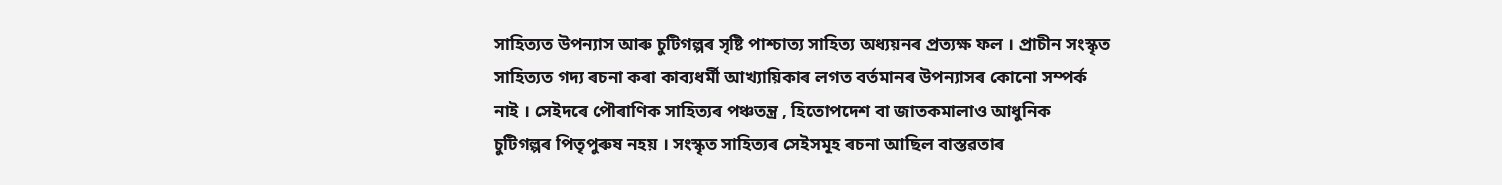সাহিত্যত উপন্যাস আৰু চুটিগল্পৰ সৃষ্টি পাশ্চাত্য সাহিত্য অধ্যয়নৰ প্ৰত্যক্ষ ফল । প্ৰাচীন সংস্কৃত সাহিত্যত গদ্য ৰচনা কৰা কাব্যধৰ্মী আখ্যায়িকাৰ লগত বৰ্তমানৰ উপন্যাসৰ কোনো সম্পৰ্ক নাই । সেইদৰে পৌৰাণিক সাহিত্যৰ পঞ্চতন্ত্ৰ , হিতোপদেশ বা জাতকমালাও আধুনিক চুটিগল্পৰ পিতৃপুৰুষ নহয় । সংস্কৃত সাহিত্যৰ সেইসমূহ ৰচনা আছিল বাস্তৱতাৰ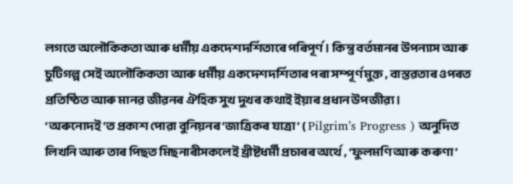লগতে অলৌকিকতা আৰু ধৰ্মীয় একদেশদৰ্শিতাৰে পৰিপূৰ্ণ । কিন্তু বৰ্তমানৰ উপন্যাস আৰু চুটিগল্প সেই অলৌকিকতা আৰু ধৰ্মীয় একদেশদৰ্শিতাৰ পৰা সম্পূৰ্ণ মুক্ত , বাস্তৱতাৰ ওপৰত প্ৰতিষ্ঠিত আৰু মানৱ জীৱনৰ ঐহিক সুখ দুখৰ কথাই ইয়াৰ প্ৰধান উপজীৱ্য ।
‘অৰুনোদই’ত প্ৰকাশ পোৱা বুনিয়নৰ ‘জাত্ৰিকৰ যাত্ৰা’ ( Pilgrim’s Progress ) অনুদিত লিখনি আৰু তাৰ পিছত মিছনাৰীসকলেই খ্ৰীষ্টধৰ্মী প্ৰচাৰৰ অৰ্থে , ‘ফুলমণি আৰু কৰুণা’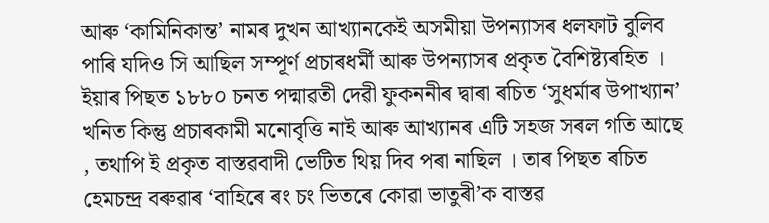আৰু ‘কামিনিকান্ত’ নামৰ দুখন আখ্যানকেই অসমীয়া উপন্যাসৰ ধলফাট বুলিব পাৰি যদিও সি আছিল সম্পূৰ্ণ প্ৰচাৰধৰ্মী আৰু উপন্যাসৰ প্ৰকৃত বৈশিষ্ট্যৰহিত । ইয়াৰ পিছত ১৮৮০ চনত পদ্মাৱতী দেৱী ফুকননীৰ দ্বাৰা ৰচিত ‘সুধৰ্মাৰ উপাখ্যান’ খনিত কিন্তু প্ৰচাৰকামী মনোবৃত্তি নাই আৰু আখ্যানৰ এটি সহজ সৰল গতি আছে , তথাপি ই প্ৰকৃত বাস্তৱবাদী ভেটিত থিয় দিব পৰা নাছিল । তাৰ পিছত ৰচিত হেমচন্দ্ৰ বৰুৱাৰ ‘বাহিৰে ৰং চং ভিতৰে কোৱা ভাতুৰী’ক বাস্তৱ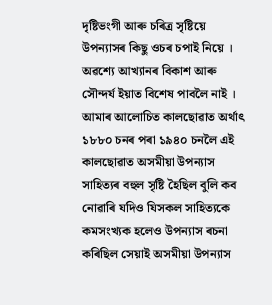দৃষ্টিভংগী আৰু চৰিত্ৰ সৃষ্টিয়ে উপন্যাসৰ কিছু ওচৰ চপাই নিয়ে । অৱশ্যে আখ্যানৰ বিকাশ আৰু সৌন্দৰ্য ইয়াত বিশেষ পাবলৈ নাই ।
আমাৰ আলোচিত কালছোৱাত অৰ্থাৎ ১৮৮০ চনৰ পৰা ১৯৪০ চনলৈ এই কালছোৱাত অসমীয়া উপন্যাস সাহিত্যৰ বহুল সৃষ্টি হৈছিল বুলি কব নোৱাৰি যদিও যিসকল সাহিত্যকে কমসংখ্যক হলেও উপন্যাস ৰচনা কৰিছিল সেয়াই অসমীয়া উপন্যাস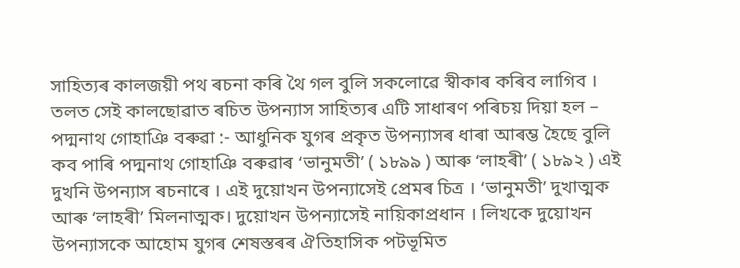সাহিত্যৰ কালজয়ী পথ ৰচনা কৰি থৈ গল বুলি সকলোৱে স্বীকাৰ কৰিব লাগিব ।
তলত সেই কালছোৱাত ৰচিত উপন্যাস সাহিত্যৰ এটি সাধাৰণ পৰিচয় দিয়া হল –
পদ্মনাথ গোহাঞি বৰুৱা :- আধুনিক যুগৰ প্ৰকৃত উপন্যাসৰ ধাৰা আৰম্ভ হৈছে বুলি কব পাৰি পদ্মনাথ গোহাঞি বৰুৱাৰ ‘ভানুমতী’ ( ১৮৯৯ ) আৰু ‘লাহৰী’ ( ১৮৯২ ) এই দুখনি উপন্যাস ৰচনাৰে । এই দুয়োখন উপন্যাসেই প্ৰেমৰ চিত্ৰ । ‘ভানুমতী’ দুখাত্মক আৰু ‘লাহৰী’ মিলনাত্মক। দুয়োখন উপন্যাসেই নায়িকাপ্ৰধান । লিখকে দুয়োখন উপন্যাসকে আহোম যুগৰ শেষস্তৰৰ ঐতিহাসিক পটভূমিত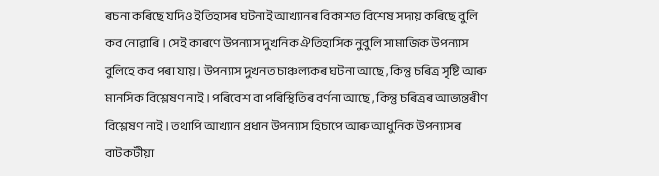ৰচনা কৰিছে যদিও ইতিহাসৰ ঘটনাই আখ্যানৰ বিকাশত বিশেষ সদায় কৰিছে বুলি কব নোৱাৰি । সেই কাৰণে উপন্যাস দুখনিক ঐতিহাসিক নুবুলি সামাজিক উপন্যাস বুলিহে কব পৰা যায় । উপন্যাস দুখনত চাঞ্চল্যকৰ ঘটনা আছে , কিন্তু চৰিত্ৰ সৃষ্টি আৰু মানসিক বিশ্লেষণ নাই । পৰিবেশ বা পৰিস্থিতিৰ বৰ্ণনা আছে , কিন্তু চৰিত্ৰৰ আভ্যন্তৰীণ বিশ্লেষণ নাই । তথাপি আখ্যান প্ৰধান উপন্যাস হিচাপে আৰু আধুনিক উপন্যাসৰ বাটকটীয়া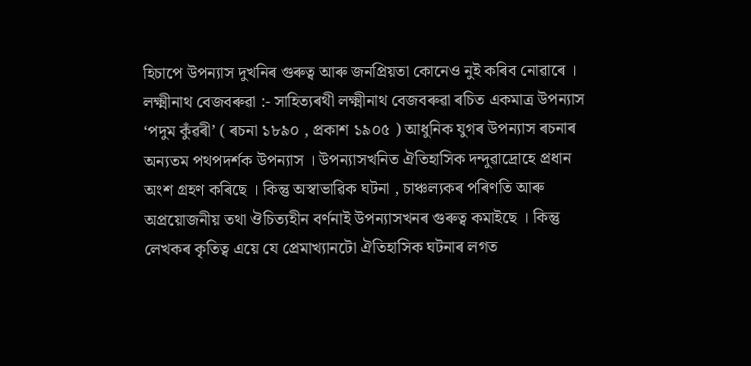হিচাপে উপন্যাস দুখনিৰ গুৰুত্ব আৰু জনপ্ৰিয়তা কোনেও নুই কৰিব নোৱাৰে ।
লক্ষ্মীনাথ বেজবৰুৱা :- সাহিত্যৰথী লক্ষ্মীনাথ বেজবৰুৱা ৰচিত একমাত্ৰ উপন্যাস ‘পদুম কুঁৱৰী’ ( ৰচনা ১৮৯০ , প্ৰকাশ ১৯০৫ ) আধুনিক যুগৰ উপন্যাস ৰচনাৰ অন্যতম পথপদর্শক উপন্যাস । উপন্যাসখনিত ঐতিহাসিক দন্দুৱাদ্ৰোহে প্ৰধান অংশ গ্ৰহণ কৰিছে । কিন্তু অস্বাভাৱিক ঘটনা , চাঞ্চল্যকৰ পৰিণতি আৰু অপ্ৰয়োজনীয় তথা ঔচিত্যহীন বৰ্ণনাই উপন্যাসখনৰ গুৰুত্ব কমাইছে । কিন্তু লেখকৰ কৃতিত্ব এয়ে যে প্ৰেমাখ্যানটো ঐতিহাসিক ঘটনাৰ লগত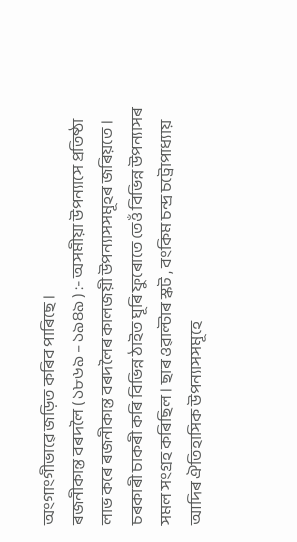অংগাংগীভাৱে জড়িত কৰিব পাৰিছে ।
ৰজনীকান্ত বৰদলৈ ( ১৮৬৯ – ১৯৪৯ ) :- অসমীয়া উপন্যাসে প্ৰতিষ্ঠা লাভ কৰে ৰজনীকান্ত বৰদলৈৰ কালজয়ী উপন্যাসসমূহৰ জৰিয়তে । চৰকাৰী চাকৰী কৰি বিভিন্ন ঠাইত ঘূৰি ফুৰোতে তেওঁ বিভিন্ন উপন্যাসৰ সমল সংগ্ৰহ কৰিছিল । ছাৰ ওৱাল্টাৰ স্কট , বংকিম চন্দ্ৰ চট্ৰোপাধ্যায় আদিৰ ঐতিহাসিক উপন্যাসসমূহে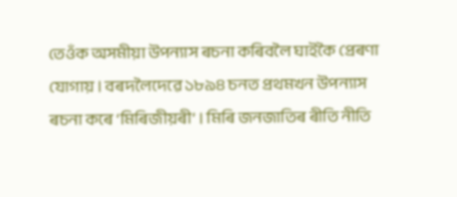তেওঁক অসমীয়া উপন্যাস ৰচনা কৰিবলৈ ঘাইকৈ প্ৰেৰণা যোগায় । বৰদলৈদেৱে ১৮৯৪ চনত প্ৰথমখন উপন্যাস ৰচনা কৰে ‘মিৰিজীয়ৰী’ । মিৰি জনজাতিৰ ৰীতি নীতি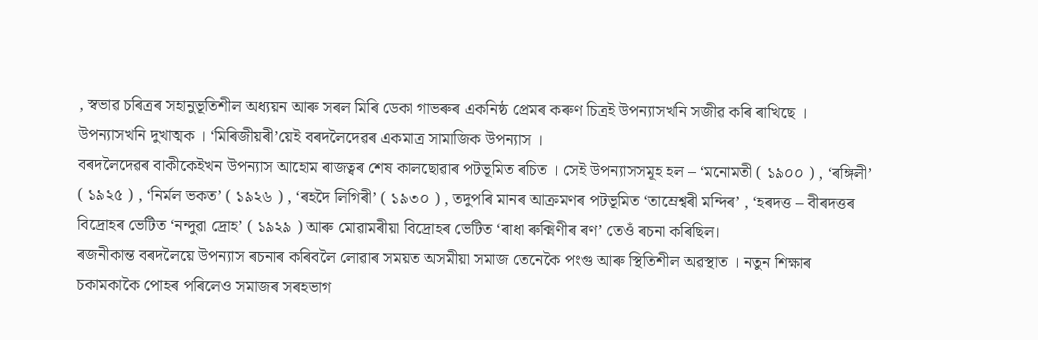, স্বভাৱ চৰিত্ৰৰ সহানুভূতিশীল অধ্যয়ন আৰু সৰল মিৰি ডেকা গাভৰুৰ একনিষ্ঠ প্ৰেমৰ কৰুণ চিত্রই উপন্যাসখনি সজীৱ কৰি ৰাখিছে । উপন্যাসখনি দুখাত্মক । ‘মিৰিজীয়ৰী’য়েই বৰদলৈদেৱৰ একমাত্ৰ সামাজিক উপন্যাস ।
বৰদলৈদেৱৰ বাকীকেইখন উপন্যাস আহোম ৰাজত্বৰ শেষ কালছোৱাৰ পটভূমিত ৰচিত । সেই উপন্যাসসমূহ হল – ‘মনোমতী ( ১৯০০ ) , ‘ৰঙ্গিলী’ ( ১৯২৫ ) , ‘নিৰ্মল ভকত’ ( ১৯২৬ ) , ‘ৰহদৈ লিগিৰী’ ( ১৯৩০ ) , তদুপৰি মানৰ আক্ৰমণৰ পটভূমিত ‘তাম্ৰেশ্বৰী মন্দিৰ’ , ‘হৰদত্ত – বীৰদত্তৰ বিদ্ৰোহৰ ভেটিত ‘নন্দুৱা দ্ৰোহ’ ( ১৯২৯ ) আৰু মোৱামৰীয়া বিদ্ৰোহৰ ভেটিত ‘ৰাধা ৰুক্মিণীৰ ৰণ’ তেওঁ ৰচনা কৰিছিল।
ৰজনীকান্ত বৰদলৈয়ে উপন্যাস ৰচনাৰ কৰিবলৈ লোৱাৰ সময়ত অসমীয়া সমাজ তেনেকৈ পংগু আৰু স্থিতিশীল অৱস্থাত । নতুন শিক্ষাৰ চকামকাকৈ পোহৰ পৰিলেও সমাজৰ সৰহভাগ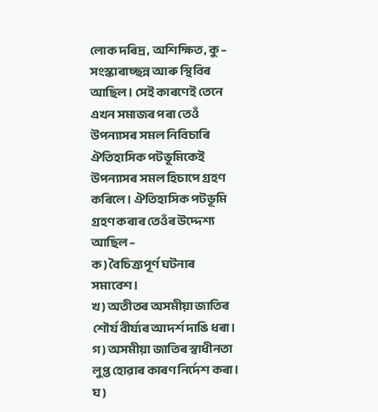লোক দৰিদ্ৰ , অশিক্ষিত, কু – সংস্কাৰাচ্ছন্ন আৰু স্থিবিৰ আছিল । সেই কাৰণেই তেনে এখন সমাজৰ পৰা তেওঁ উপন্যাসৰ সমল নিবিচাৰি ঐতিহাসিক পটভূমিকেই উপন্যাসৰ সমল হিচাপে গ্ৰহণ কৰিলে । ঐতিহাসিক পটভূমি গ্ৰহণ কৰাৰ তেওঁৰ উদ্দেশ্য আছিল –
ক) বৈচিত্ৰ্যপূৰ্ণ ঘটনাৰ সমাবেশ।
খ) অতীতৰ অসমীয়া জাতিৰ শৌর্য বীৰ্য্যৰ আদৰ্শ দাঙি ধৰা।
গ) অসমীয়া জাতিৰ স্বাধীনতা লুপ্ত হোৱাৰ কাৰণ নিৰ্দেশ কৰা।
ঘ)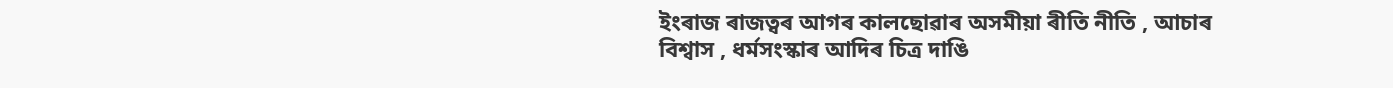ইংৰাজ ৰাজত্বৰ আগৰ কালছোৱাৰ অসমীয়া ৰীতি নীতি , আচাৰ বিশ্বাস , ধৰ্মসংস্কাৰ আদিৰ চিত্ৰ দাঙি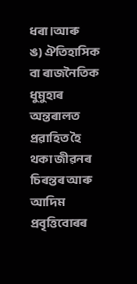ধৰা।আৰু
ঙ) ঐতিহাসিক বা ৰাজনৈতিক ধুমুহাৰ অন্তৰালত প্ৰৱাহিত হৈ থকা জীৱনৰ চিৰন্তৰ আৰু আদিম প্ৰবৃত্তিবোৰৰ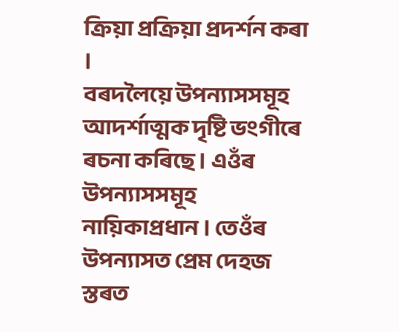ক্ৰিয়া প্ৰক্ৰিয়া প্ৰদৰ্শন কৰা ।
বৰদলৈয়ে উপন্যাসসমূহ আদৰ্শাত্মক দৃষ্টি ভংগীৰে ৰচনা কৰিছে । এওঁৰ উপন্যাসসমূহ নায়িকাপ্ৰধান । তেওঁৰ উপন্যাসত প্ৰেম দেহজ স্তৰত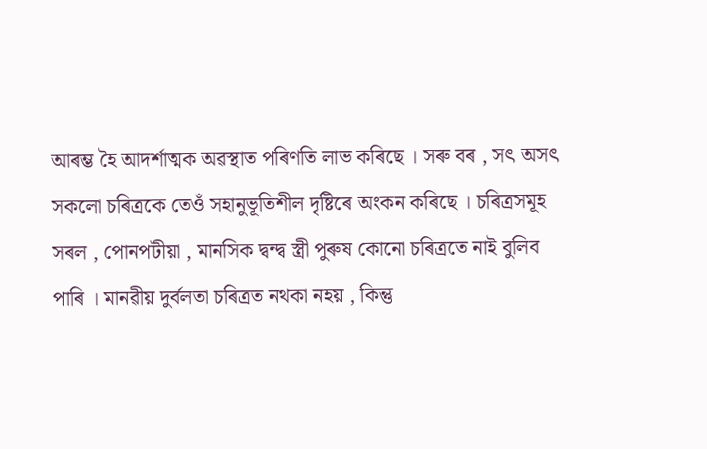আৰম্ভ হৈ আদৰ্শাত্মক অৱস্থাত পৰিণতি লাভ কৰিছে । সৰু বৰ , সৎ অসৎ সকলো চৰিত্ৰকে তেওঁ সহানুভূতিশীল দৃষ্টিৰে অংকন কৰিছে । চৰিত্ৰসমূহ সৰল , পোনপটীয়া , মানসিক দ্বন্দ্ব স্ত্ৰী পুৰুষ কোনো চৰিত্ৰতে নাই বুলিব পাৰি । মানৱীয় দুৰ্বলতা চৰিত্ৰত নথকা নহয় , কিন্তু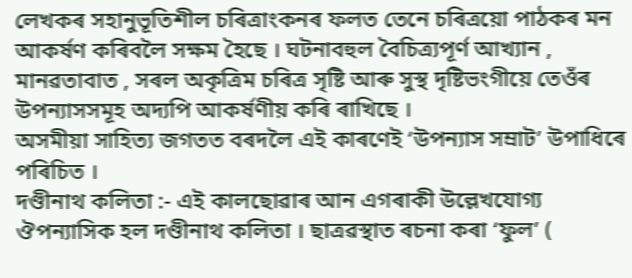লেখকৰ সহানুভূতিশীল চৰিত্ৰাংকনৰ ফলত তেনে চৰিত্ৰয়ো পাঠকৰ মন আকৰ্ষণ কৰিবলৈ সক্ষম হৈছে । ঘটনাবহুল বৈচিত্ৰ্যপূৰ্ণ আখ্যান , মানৱতাবাত , সৰল অকৃত্ৰিম চৰিত্ৰ সৃষ্টি আৰু সুস্থ দৃষ্টিভংগীয়ে তেওঁৰ উপন্যাসসমূহ অদ্যপি আকৰ্ষণীয় কৰি ৰাখিছে ।
অসমীয়া সাহিত্য জগতত বৰদলৈ এই কাৰণেই ‘উপন্যাস সম্ৰাট’ উপাধিৰে পৰিচিত ।
দণ্ডীনাথ কলিতা :- এই কালছোৱাৰ আন এগৰাকী উল্লেখযোগ্য ঔপন্যাসিক হল দণ্ডীনাথ কলিতা । ছাত্ৰৱস্থাত ৰচনা কৰা ‘ফুল’ (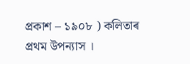প্ৰকাশ – ১৯০৮ ) কলিতাৰ প্ৰথম উপন্যাস ।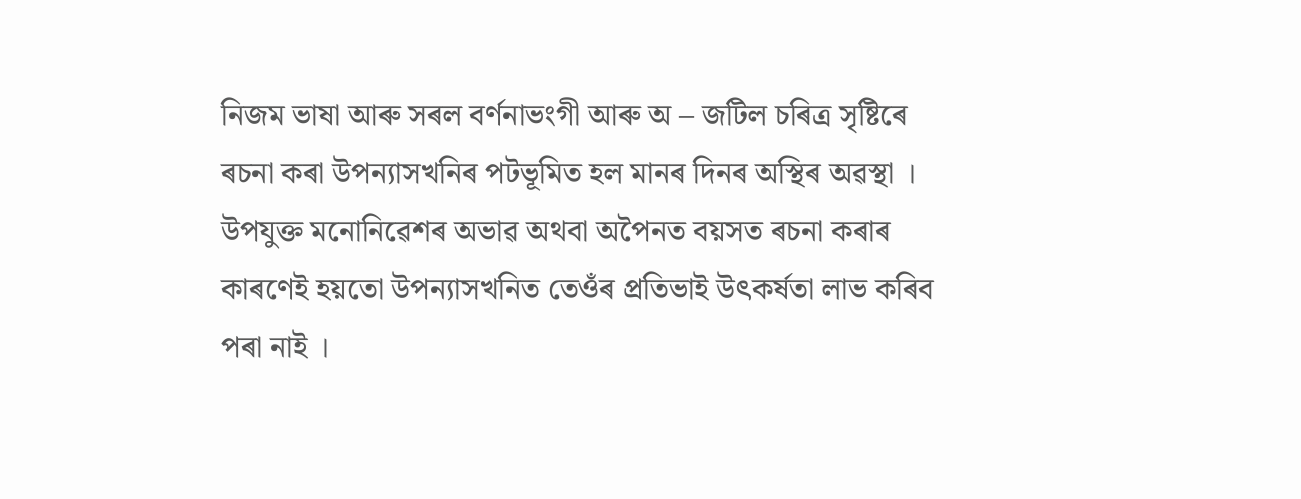নিজম ভাষা আৰু সৰল বৰ্ণনাভংগী আৰু অ – জটিল চৰিত্ৰ সৃষ্টিৰে ৰচনা কৰা উপন্যাসখনিৰ পটভূমিত হল মানৰ দিনৰ অস্থিৰ অৱস্থা । উপযুক্ত মনোনিৱেশৰ অভাৱ অথবা অপৈনত বয়সত ৰচনা কৰাৰ কাৰণেই হয়তো উপন্যাসখনিত তেওঁৰ প্ৰতিভাই উৎকৰ্ষতা লাভ কৰিব পৰা নাই ।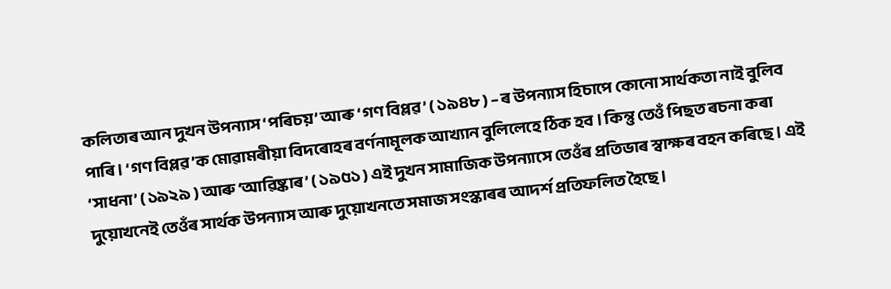কলিতাৰ আন দুখন উপন্যাস ‘পৰিচয়’ আৰু ‘গণ বিপ্লৱ’ ( ১৯৪৮ ) – ৰ উপন্যাস হিচাপে কোনো সাৰ্থকতা নাই বুলিব পাৰি । ‘গণ বিপ্লৱ’ক মোৱামৰীয়া বিদৰোহৰ বৰ্ণনামূলক আখ্যান বুলিলেহে ঠিক হব । কিন্তু তেওঁ পিছত ৰচনা কৰা ‘সাধনা’ ( ১৯২৯ ) আৰু ‘আৱিষ্কাৰ’ ( ১৯৫১ ) এই দুখন সামাজিক উপন্যাসে তেওঁৰ প্ৰতিভাৰ স্বাক্ষৰ বহন কৰিছে । এই দুয়োখনেই তেওঁৰ সাৰ্থক উপন্যাস আৰু দুয়োখনতে সমাজ সংস্কাৰৰ আদৰ্শ প্ৰতিফলিত হৈছে ।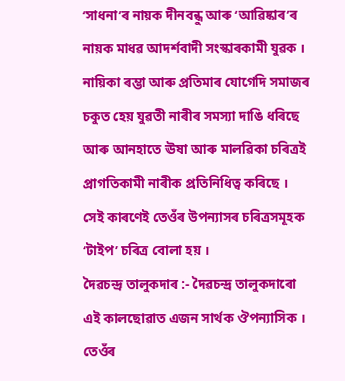‘সাধনা’ৰ নায়ক দীনবন্ধু আৰু ‘আৱিষ্কাৰ’ৰ নায়ক মাধৱ আদৰ্শবাদী সংস্কাৰকামী যুৱক । নায়িকা ৰম্ভা আৰু প্ৰতিমাৰ যোগেদি সমাজৰ চকুত হেয় যুৱতী নাৰীৰ সমস্যা দাঙি ধৰিছে আৰু আনহাতে ঊষা আৰু মালৱিকা চৰিত্ৰই প্ৰাগতিকামী নাৰীক প্ৰতিনিধিত্ব কৰিছে । সেই কাৰণেই তেওঁৰ উপন্যাসৰ চৰিত্ৰসমূহক ‘টাইপ’ চৰিত্ৰ বোলা হয় ।
দৈৱচন্দ্ৰ তালুকদাৰ :- দৈৱচন্দ্ৰ তালুকদাৰো এই কালছোৱাত এজন সাৰ্থক ঔপন্যাসিক । তেওঁৰ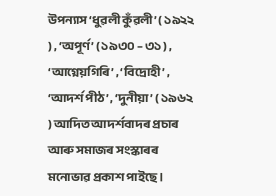উপন্যাস ‘ধুৱলী কুঁৱলী’ ( ১৯২২ ) , ‘অপূৰ্ণ’ ( ১৯৩০ – ৩১ ) , ‘আগ্নেয়গিৰি’ , ‘বিদ্রোহী’ , ‘আদৰ্শ পীঠ’ , ‘দুনীয়া’ ( ১৯৬২ ) আদিত আদৰ্শবাদৰ প্ৰচাৰ আৰু সমাজৰ সংস্কাৰৰ মনোভাৱ প্ৰকাশ পাইছে ।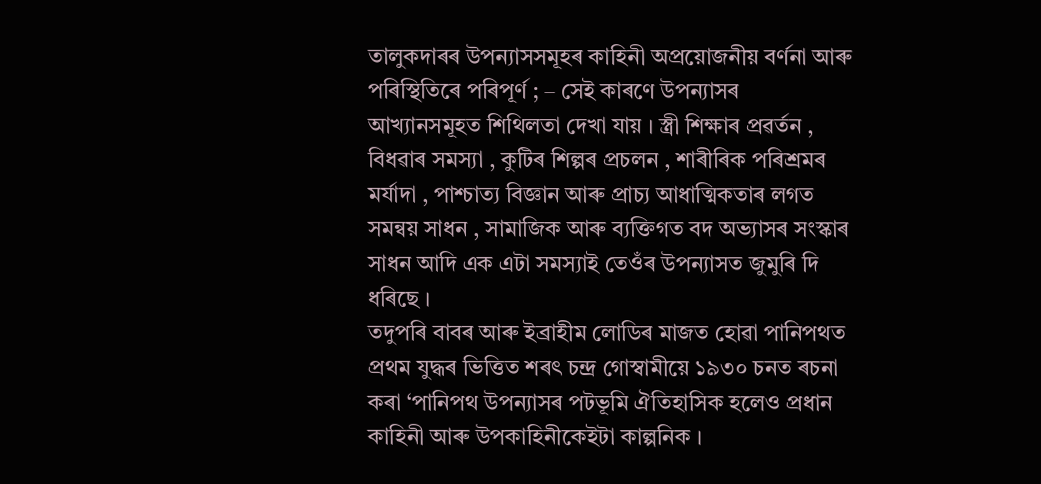তালুকদাৰৰ উপন্যাসসমূহৰ কাহিনী অপ্ৰয়োজনীয় বৰ্ণনা আৰু পৰিস্থিতিৰে পৰিপূৰ্ণ ; – সেই কাৰণে উপন্যাসৰ আখ্যানসমূহত শিথিলতা দেখা যায় । স্ত্ৰী শিক্ষাৰ প্ৰৱৰ্তন , বিধৱাৰ সমস্যা , কুটিৰ শিল্পৰ প্ৰচলন , শাৰীৰিক পৰিশ্ৰমৰ মৰ্যাদা , পাশ্চাত্য বিজ্ঞান আৰু প্ৰাচ্য আধাত্মিকতাৰ লগত সমন্বয় সাধন , সামাজিক আৰু ব্যক্তিগত বদ অভ্যাসৰ সংস্কাৰ সাধন আদি এক এটা সমস্যাই তেওঁৰ উপন্যাসত জুমুৰি দি ধৰিছে ।
তদুপৰি বাবৰ আৰু ইব্ৰাহীম লোডিৰ মাজত হোৱা পানিপথত প্ৰথম যুদ্ধৰ ভিত্তিত শৰৎ চন্দ্ৰ গোস্বামীয়ে ১৯৩০ চনত ৰচনা কৰা ‘পানিপথ উপন্যাসৰ পটভূমি ঐতিহাসিক হলেও প্ৰধান কাহিনী আৰু উপকাহিনীকেইটা কাল্পনিক ।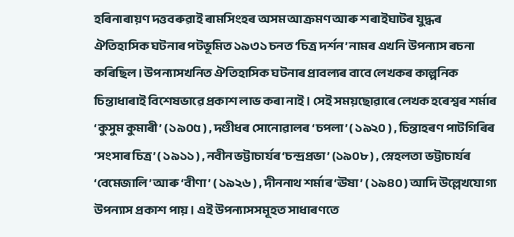হৰিনাৰায়ণ দত্তবৰুৱাই ৰামসিংহৰ অসম আক্ৰমণ আৰু শৰাইঘাটৰ যুদ্ধৰ ঐতিহাসিক ঘটনাৰ পটভূমিত ১৯৩১ চনত ‘চিত্ৰ দৰ্শন’ নামৰ এখনি উপন্যাস ৰচনা কৰিছিল । উপন্যাসখনিত ঐতিহাসিক ঘটনাৰ প্ৰাবল্যৰ বাবে লেখকৰ কাল্পনিক চিন্তাধাৰাই বিশেষভাৱে প্ৰকাশ লাভ কৰা নাই । সেই সময়ছোৱাৰে লেখক হৰেশ্বৰ শৰ্মাৰ ‘কুসুম কুমাৰী’ ( ১৯০৫ ) , দণ্ডীধৰ সোনোৱালৰ ‘চপলা’ ( ১৯২০ ) , চিন্তাহৰণ পাটগিৰিৰ ‘সংসাৰ চিত্ৰ’ ( ১৯১১ ) , নবীন ভট্টাচাৰ্যৰ ‘চন্দ্ৰপ্ৰভা’ (১৯০৮ ) , স্নেহলতা ভট্টাচাৰ্যৰ ‘বেমেজালি’ আৰু ‘বীণা’ ( ১৯২৬ ) , দীননাথ শৰ্মাৰ ‘ঊষা’ ( ১৯৪০ ) আদি উল্লেখযোগ্য উপন্যাস প্ৰকাশ পায় । এই উপন্যাসসমূহত সাধাৰণতে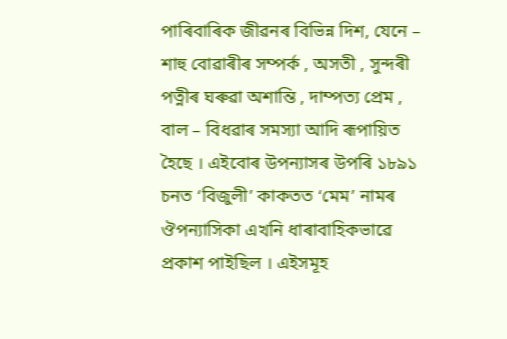পাৰিবাৰিক জীৱনৰ বিভিন্ন দিশ, যেনে – শাহু বোৱাৰীৰ সম্পৰ্ক , অসতী , সুন্দৰী পত্নীৰ ঘৰুৱা অশান্তি , দাম্পত্য প্ৰেম , বাল – বিধৱাৰ সমস্যা আদি ৰূপায়িত হৈছে । এইবোৰ উপন্যাসৰ উপৰি ১৮৯১ চনত ‘বিজুলী’ কাকতত ‘মেম’ নামৰ ঔপন্যাসিকা এখনি ধাৰাবাহিকভাৱে প্ৰকাশ পাইছিল । এইসমূহ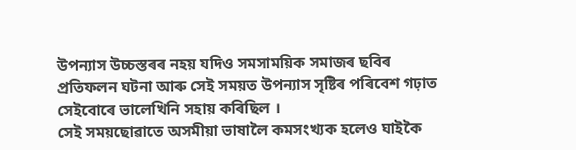উপন্যাস উচ্চস্তৰৰ নহয় যদিও সমসাময়িক সমাজৰ ছবিৰ প্ৰতিফলন ঘটনা আৰু সেই সময়ত উপন্যাস সৃষ্টিৰ পৰিবেশ গঢ়াত সেইবোৰে ভালেখিনি সহায় কৰিছিল ।
সেই সময়ছোৱাতে অসমীয়া ভাষালৈ কমসংখ্যক হলেও ঘাইকৈ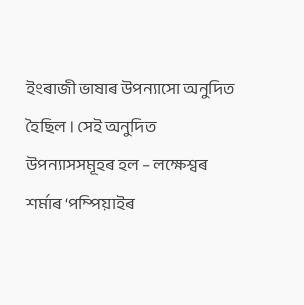ইংৰাজী ভাষাৰ উপন্যাসো অনুদিত হৈছিল । সেই অনুদিত উপন্যাসসমূহৰ হল – লক্ষেশ্বৰ শৰ্মাৰ ‘পম্পিয়াইৰ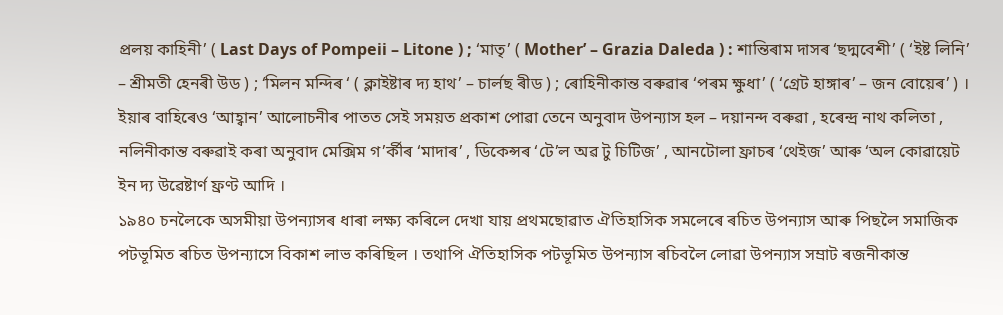প্ৰলয় কাহিনী’ ( Last Days of Pompeii – Litone ) ; ‘মাতৃ’ ( Mother’ – Grazia Daleda ) : শান্তিৰাম দাসৰ ‘ছদ্মবেশী’ ( ‘ইষ্ট লিনি’ – শ্ৰীমতী হেনৰী উড ) ; ‘মিলন মন্দিৰ ‘ ( ক্লাইষ্টাৰ দ্য হাথ’ – চাৰ্লছ ৰীড ) ; ৰোহিনীকান্ত বৰুৱাৰ ‘পৰম ক্ষুধা’ ( ‘গ্ৰেট হাঙ্গাৰ’ – জন বোয়েৰ’ ) । ইয়াৰ বাহিৰেও ‘আহ্বান’ আলোচনীৰ পাতত সেই সময়ত প্ৰকাশ পোৱা তেনে অনুবাদ উপন্যাস হল – দয়ানন্দ বৰুৱা , হৰেন্দ্ৰ নাথ কলিতা , নলিনীকান্ত বৰুৱাই কৰা অনুবাদ মেক্সিম গ’ৰ্কীৰ ‘মাদাৰ’ , ডিকেন্সৰ ‘টে’ল অৱ টু চিটিজ’ , আনটোলা ফ্ৰাচৰ ‘থেইজ’ আৰু ‘অল কোৱায়েট ইন দ্য উৱেষ্টাৰ্ণ ফ্ৰণ্ট আদি ।
১৯৪০ চনলৈকে অসমীয়া উপন্যাসৰ ধাৰা লক্ষ্য কৰিলে দেখা যায় প্ৰথমছোৱাত ঐতিহাসিক সমলেৰে ৰচিত উপন্যাস আৰু পিছলৈ সমাজিক পটভূমিত ৰচিত উপন্যাসে বিকাশ লাভ কৰিছিল । তথাপি ঐতিহাসিক পটভূমিত উপন্যাস ৰচিবলৈ লোৱা উপন্যাস সম্ৰাট ৰজনীকান্ত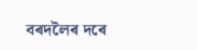বৰদলৈৰ দৰে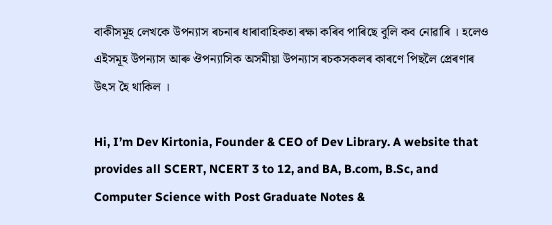বাকীসমূহ লেখকে উপন্যাস ৰচনাৰ ধাৰাবাহিকতা ৰক্ষা কৰিব পাৰিছে বুলি কব নোৱাৰি । হলেও এইসমূহ উপন্যাস আৰু ঔপন্যাসিক অসমীয়া উপন্যাস ৰচকসকলৰ কাৰণে পিছলৈ প্ৰেৰণাৰ উৎস হৈ থাকিল ।

Hi, I’m Dev Kirtonia, Founder & CEO of Dev Library. A website that provides all SCERT, NCERT 3 to 12, and BA, B.com, B.Sc, and Computer Science with Post Graduate Notes &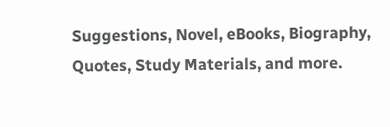Suggestions, Novel, eBooks, Biography, Quotes, Study Materials, and more.